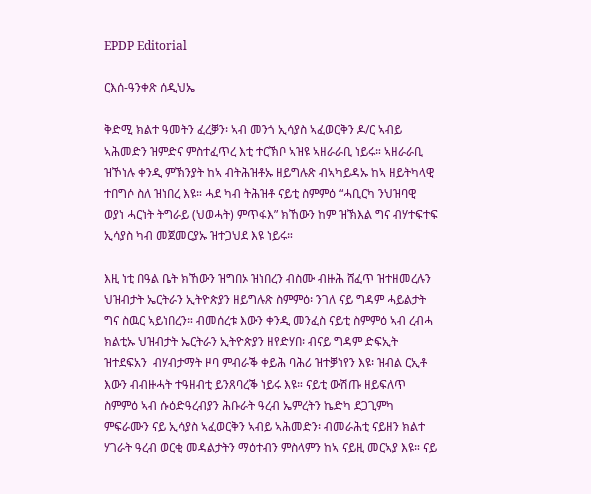EPDP Editorial

ርእሰ-ዓንቀጽ ሰዲህኤ

ቅድሚ ክልተ ዓመትን ፈረቓን፡ ኣብ መንጎ ኢሳያስ ኣፈወርቅን ዶ/ር ኣብይ ኣሕመድን ዝምድና ምስተፈጥረ እቲ ተርኽቦ ኣዝዩ ኣዘራራቢ ነይሩ። ኣዘራራቢ ዝኾነሉ ቀንዲ ምኽንያት ከኣ ብትሕዝቶኡ ዘይግሉጽ ብኣካይዳኡ ከኣ ዘይትካላዊ ተበግሶ ስለ ዝነበረ እዩ። ሓደ ካብ ትሕዝቶ ናይቲ ስምምዕ “ሓቢርካ ንህዝባዊ ወያነ ሓርነት ትግራይ (ህወሓት) ምጥፋእ” ክኸውን ከም ዝኽእል ግና ብሃተፍተፍ ኢሳያስ ካብ መጀመርያኡ ዝተጋህደ እዩ ነይሩ።

እዚ ነቲ በዓል ቤት ክኸውን ዝግበኦ ዝነበረን ብስሙ ብዙሕ ሸፈጥ ዝተዘመረሉን ህዝብታት ኤርትራን ኢትዮጵያን ዘይግሉጽ ስምምዕ፡ ንገለ ናይ ግዳም ሓይልታት ግና ስዉር ኣይነበረን። ብመሰረቱ እውን ቀንዲ መንፈስ ናይቲ ስምምዕ ኣብ ረብሓ ክልቲኡ ህዝብታት ኤርትራን ኢትዮጵያን ዘየድሃበ፡ ብናይ ግዳም ድፍኢት ዝተደፍአን  ብሃብታማት ዞባ ምብራቕ ቀይሕ ባሕሪ ዝተቓነየን እዩ፡ ዝብል ርኢቶ እውን ብብዙሓት ተዓዘብቲ ይንጸባረቕ ነይሩ እዩ። ናይቲ ውሽጡ ዘይፍለጥ ስምምዕ ኣብ ሱዕድዓረብያን ሕቡራት ዓረብ ኤምረትን ኬድካ ደጋጊምካ ምፍራሙን ናይ ኢሳያስ ኣፈወርቅን ኣብይ ኣሕመድን፡ ብመራሕቲ ናይዘን ክልተ ሃገራት ዓረብ ወርቂ መዳልታትን ማዕተብን ምስላምን ከኣ ናይዚ መርኣያ እዩ። ናይ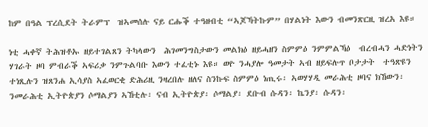ከም በዓል ፕረሲደት ትራምፕ  ዝኣመሰሉ ናይ ርሑቕ ተዓዘብቲ “ኣጆኻትኩም” በሃልነት እውን ብመንጽርዚ ዝረአ እዩ።

ነቲ ሓቀኛ ትሕዝቶኡ ዘይተገልጸን ትካላውን  ሕገመንግስታውን መልክዕ ዘይሓዘን ስምምዕ ንምምልኻዕ  ብረብሓን ሓድነትን ሃገራት ዞባ ምብራቕ ኣፍሪቃ ንምጉልባቡ እውን ተፈቲኑ እዩ። ወዮ ንሓያሎ ዓመታት ኣብ ዘይፍሉጥ ቦታታት  ተዓጽዩን ተነጺሉን ዝጸንሐ ኢሳያስ ኣፈወርቂ ድሕሪዚ ንዛረበሉ ዘለና ስንኩፍ ስምምዕ ነጢሩ፡ ኣወሃሃዲ መራሕቲ ዞባና ክኸውን፡ ንመራሕቲ ኢትዮጵያን ሶማልያን ኣኸቲሉ፡ ናብ ኢትዮጵያ፡ ሶማልያ፡ ደቡብ ሱዳን፡ ኬንያ፡ ሱዳን፡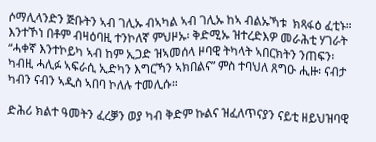ሶማሊላንድን ጅቡትን ኣብ ገሊኡ ብኣካል ኣብ ገሊኡ ከኣ ብልኡኻቱ  ክጻፋዕ ፈቲኑ። እንተኾነ በቶም ብዛዕባዚ ተንኮለኛ ምህዞኡ፡ ቅድሚኡ ዝተረድእዎ መራሕቲ ሃገራት “ሓቀኛ እንተኮይካ ኣብ ከም ኢጋድ ዝኣመሰላ ዞባዊ ትካላት ኣበርክትን ንጠፍን፡ ካብዚ ሓሊፉ ኣፍራሲ ኢድካን እግርኻን ኣክበልና” ምስ ተባህለ ጸግዑ ሒዙ፡ ናብታ ካብን ናብን ኣዲስ ኣበባ ኮለሉ ተመሊሱ።

ድሕሪ ክልተ ዓመትን ፈረቓን ወያ ካብ ቅድም ኩልና ዝፈለጥናያን ናይቲ ዘይህዝባዊ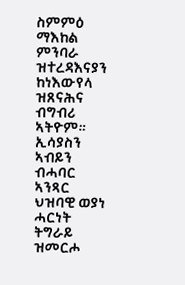ስምምዕ ማእከል ምንባራ ዝተረዳእናያን ከነእውየላ ዝጸናሕና ብግብሪ ኣትዮም። ኢሳያስን ኣብይን ብሓባር ኣንጻር ህዝባዊ ወያነ ሓርነት ትግራይ ዝመርሖ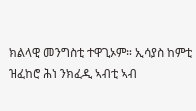ክልላዊ መንግስቲ ተዋጊኦም። ኢሳያስ ከምቲ ዝፈከሮ ሕነ ንክፈዲ ኣብቲ ኣብ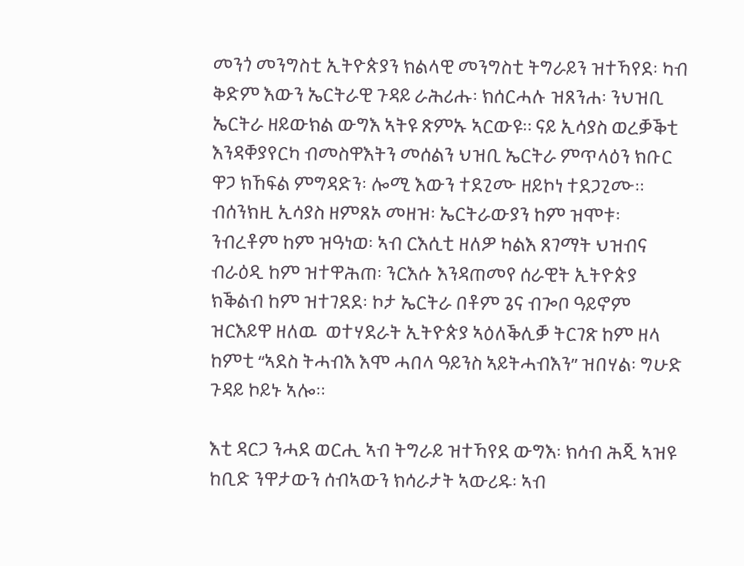መንጎ መንግስቲ ኢትዮጵያን ክልላዊ መንግስቲ ትግራይን ዝተኻየደ፡ ካብ ቅድም እውን ኤርትራዊ ጉዳይ ራሕሪሑ፡ ክሰርሓሉ ዝጸንሐ፡ ንህዝቢ ኤርትራ ዘይውክል ውግእ ኣትዩ ጽምኡ ኣርውዩ። ናይ ኢሳያስ ወረቓቕቲ እንዳቐያየርካ ብመስዋእትን መሰልን ህዝቢ ኤርትራ ምጥላዕን ክቡር ዋጋ ክኸፍል ምግዳድን፡ ሎሚ እውን ተደጊሙ ዘይኮነ ተደጋጊሙ። ብሰንክዚ ኢሳያስ ዘምጸኦ መዘዝ፡ ኤርትራውያን ከም ዝሞቱ፡ ንብረቶም ከም ዝዓነወ፡ ኣብ ርእሲቲ ዘለዎ ካልእ ጸገማት ህዝብና ብራዕዲ ከም ዝተዋሕጠ፡ ንርእሱ እንዳጠመየ ሰራዊት ኢትዮጵያ ክቕልብ ከም ዝተገደደ፡ ኮታ ኤርትራ በቶም ጌና ብጐቦ ዓይኖም ዝርእይዋ ዘለዉ  ወተሃደራት ኢትዮጵያ ኣዕለቕሊቓ ትርገጽ ከም ዘላ ከምቲ “ኣደስ ትሓብእ እሞ ሓበላ ዓይንስ ኣይትሓብእን” ዝበሃል፡ ግሁድ ጉዳይ ኮይኑ ኣሎ።

እቲ ዳርጋ ንሓደ ወርሒ ኣብ ትግራይ ዝተኻየደ ውግእ፡ ክሳብ ሕጂ ኣዝዩ ከቢድ ንዋታውን ሰብኣውን ክሳራታት ኣውሪዱ፡ ኣብ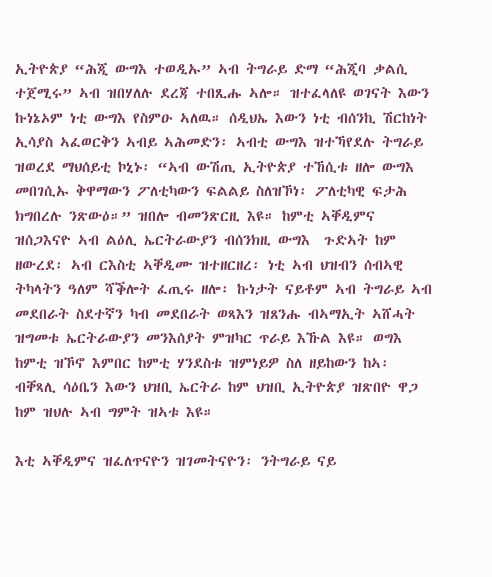ኢትዮጵያ “ሕጂ ውግእ ተወዲኡ” ኣብ ትግራይ ድማ “ሕጂባ ቃልሲ ተጀሚሩ” ኣብ ዝበሃለሉ ደረጃ ተበጺሑ ኣሎ። ዝተፈላለዩ ወገናት እውን ኩነኔኦም ነቲ ውግእ የስምዑ ኣለዉ። ሰዲህኤ እውን ነቲ ብሰንኪ ሽርከነት ኢሳያስ ኣፈወርቅን ኣብይ ኣሕመድን፡ ኣብቲ ውግእ ዝተኻየደሉ ትግራይ ዝወረደ ማህሰይቲ ኮኒኑ፡ “ኣብ ውሽጢ ኢትዮጵያ ተኸሲቱ ዘሎ ውግእ መበገሲኡ ቅዋማውን ፖለቲካውን ፍልልይ ስለዝኾነ፡ ፖለቲካዊ ፍታሕ ክግበረሉ ንጽውዕ።” ዝበሎ ብመንጽርዚ እዩ። ከምቲ ኣቐዲምና ዝሰጋእናዮ ኣብ ልዕሊ ኤርትራውያን ብሰንክዚ ውግእ  ጉድኣት ከም ዘውረደ፡ ኣብ ርእስቲ ኣቐዲሙ ዝተዘርዘረ፡ ነቲ ኣብ ህዝብን ሰብኣዊ ትካላትን ዓለም ሻቕሎት ፈጢሩ ዘሎ፡ ኩነታት ናይቶም ኣብ ትግራይ ኣብ መደበራት ስደተኛን ካብ መደበራት ወጻእን ዝጸንሑ ብኣማኢት ኣሸሓት ዝግመቱ ኤርትራውያን መንእሰያት ምዝካር ጥራይ እኹል እዩ። ወግእ ከምቲ ዝኾኖ እምበር ከምቲ ሃንደስቱ ዝምነይዎ ስለ ዘይከውን ከኣ፡ ብቐጻሊ ሳዕቤን እውን ህዝቢ ኤርትራ ከም ህዝቢ ኢትዮጵያ ዝጽበዮ ዋጋ ከም ዝህሉ ኣብ ግምት ዝኣቱ እዩ።

እቲ ኣቐዲምና ዝፈለጥናዮን ዝገመትናዮን፡ ንትግራይ ናይ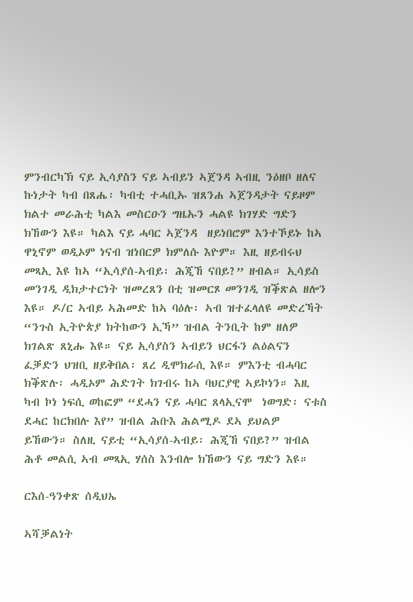ምንብርካኽ ናይ ኢሳያስን ናይ ኣብይን ኣጀንዳ ኣብዚ ንዕዘቦ ዘለና ኩነታት ካብ በጸሔ፡ ካብቲ ተሓቢኡ ዝጸንሐ ኣጀንዳታት ናይዞም ክልተ መራሕቲ ካልእ መስርዑን ግዜኡን ሓልዩ ክገሃድ ግድን ክኸውን እዩ። ካልእ ናይ ሓባር ኣጀንዳ  ዘይነበሮም እንተኾይኑ ከኣ ዋኒኖም ወዲኦም ነናብ ዝነበርዎ ክምለሱ እዮም። እዚ ዘይብሩህ መጻኢ እዩ ከኣ “ኢሳያሰ-ኣብይ፡ ሕጂኸ ናበይ?” ዘብል። ኢሳይስ መንገዲ ዲክታተርነት ዝመረጸን በቲ ዝመርጾ መንገዲ ዝቕጽል ዘሎን እዩ። ዶ/ር ኣብይ ኣሕመድ ከኣ ባዕሉ፡ ኣብ ዝተፈላለዩ መድረኻት “ንጉስ ኢትዮጵያ ክትከውን ኢኻ” ዝብል ትንቢት ከም ዘለዎ ክገልጽ ጸኒሑ እዩ። ናይ ኢሳያስን ኣብይን ህርፋን ልዕልናን ፈቓድን ህዝቢ ዘይቅበል፡ ጸረ ዲሞክራሲ እዩ። ምእንቲ ብሓባር ክቕጽሉ፡ ሓዲኦም ሕድገት ክገብሩ ከኣ ባህርያዊ ኣይኮነን። እዚ ካብ ኮነ ነፍሲ ወከፎም “ደሓን ናይ ሓባር ጸላኢናሞ  ነወግድ፡ ናቱስ ደሓር ከርክበሉ እየ” ዝብል ሕቡእ ሕልሚዶ ደኣ ይህልዎ ይኸውን። ስለዚ ናይቲ “ኢሳያሰ-ኣብይ፡ ሕጂኸ ናበይ?” ዝብል ሕቶ መልሲ ኣብ መጻኢ ሃሰስ እንብሎ ክኸውን ናይ ግድን እዩ።

ርእሰ-ዓንቀጽ ሰዲህኤ

ኣሻቓልነት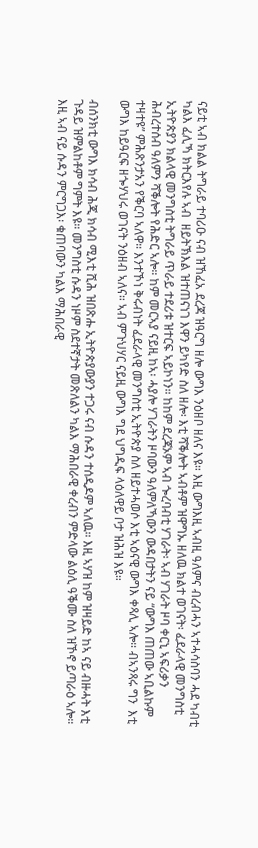ናይቲ ኣብ ክልል ትግራይ ተባሪዑ ናብ ዝኸፈአ ደረጃ ዝዓርግ ዘሎ ውግእ ንዕዘቦ ዘለና እዩ። እዚ ውግእዚ ኣብዚ ዓለምና ብረብሓን ኣተሓሳስባን ሓደ ካብቲ ካልእ ፈሊኻ ክትርእየሉ ኣብ  ዘይትኽእል ዝተጠናነገ እዋን ይካየድ ስለ ዘሎ፡ እቲ ሻቕሎት ኣብቶም ዝዋግኡ ዘለዉ ክልተ ወገናት፡ ፈደራላዊ መንግስቲ ኢትዮጵያን ክልላዊ መንግስቲ ትግራይ ጥራይ ተደሪቱ ዝተርፍ ኣይኮነን። ከከም ደረጃኦም ኣብ ጐረባብቲ ሃገራት፡ ኣብ ሃገራት ዞባ ቀርኒ ኣፍሪቃን  ሕብረተሰብ ዓለምን ሻቕሎት የሕድር ኣሎ። ከም መርኣያ ናይዚ ከኣ፡ ሓያሎ ሃገራትን ዞባውን ዓለምለኻውን ውዳበታትን ናይ “ውግእ ጠጠው ኣቢልኩም ተዛተዩ” ምሕጽንታአን የቕርባ ኣለዋ። እንተኾነ ቅሩብነት ፈደራላዊ መንግስቲ ኢትዮጵያ ስለ ዘይተሓወሶ እቲ ኣዕናዊ ውግእ ቀጻሊ ኣሎ። ብኣንጻሩ ግን  እቲ ውግእ ከይዓርፍ ዘጐሃህሩ ወገናት ንዕዘብ ኣለና። ኣብ ምጉህሃር ናይዚ ውግእ ግደ ህግዲፍ ላዕለዋይ ቦታ ዝሕዝ እዩ።

ብሰንክቲ ውግእ ክሳብ ሕጂ ክሳብ ሚእቲ ሺሕ ዝበጽሑ ኢትዮጵያውያን ተጋሩ ናብ ሱዳን ተሰዲዶም ኣለዉ። እዚ ኣሃዝ ከም ዝዛይድ ከኣ ናይ ብዙሓት እቲ ጉዳይ ዝምልከቶም ግምት እዩ። መንግስቲ ሱዳን ነዞም ስደተኛታት መጽለልን ካልእ ማሕበራዊ ቀረብን ምድላው ልዕሊ ዓቕሙ ስለ ዝኾኖ ይጣራዕ ኣሎ። እዚ ኣብ ናይ ሱዳን ምርግጋእ፡ ቁጠባውን ካልእ ማሕበራዊ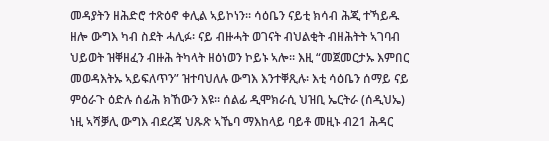መዳያትን ዘሕድሮ ተጽዕኖ ቀሊል ኣይኮነን። ሳዕቤን ናይቲ ክሳብ ሕጂ ተኻይዱ ዘሎ ውግእ ካብ ስደት ሓሊፉ፡ ናይ ብዙሓት ወገናት ብህልቂት ብዘሕትት ኣገባብ ህይወት ዝቐዘፈን ብዙሕ ትካላት ዘዕነወን ኮይኑ ኣሎ። እዚ “መጀመርታኡ እምበር መወዳእትኡ ኣይፍለጥን” ዝተባህለሉ ውግእ እንተቐጺሉ፡ እቲ ሳዕቤን ሰማይ ናይ ምዕራጉ ዕድሉ ሰፊሕ ክኸውን እዩ። ሰልፊ ዲሞክራሲ ህዝቢ ኤርትራ (ሰዲህኤ) ነዚ ኣሻቓሊ ውግእ ብደረጃ ህጹጽ ኣኼባ ማእከላይ ባይቶ መዚኑ ብ21 ሕዳር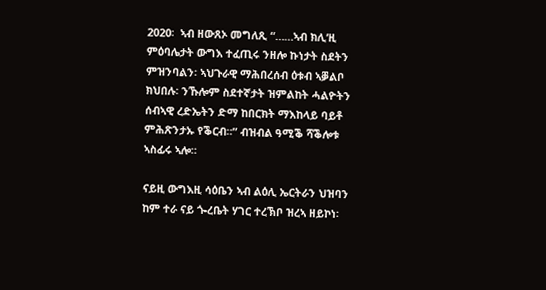2020፡  ኣብ ዘውጸኦ መግለጺ “……ኣብ ክሊ’ዚ ምዕባሌታት ውግእ ተፈጢሩ ንዘሎ ኩነታት ስደትን ምዝንባልን፡ ኣህጉራዊ ማሕበረሰብ ዕቱብ ኣቓልቦ ክህበሉ፡ ንኹሎም ስደተኛታት ዝምልከት ሓልዮትን ሰብኣዊ ረድኤትን ድማ ከበርክት ማእከላይ ባይቶ  ምሕጽንታኡ የቕርብ።” ብዝብል ዓሚቕ ሻቕሎቱ ኣስፊሩ ኣሎ።

ናይዚ ውግእዚ ሳዕቤን ኣብ ልዕሊ ኤርትራን ህዝባን ከም ተራ ናይ ጐረቤት ሃገር ተረኽቦ ዝረኣ ዘይኮነ፡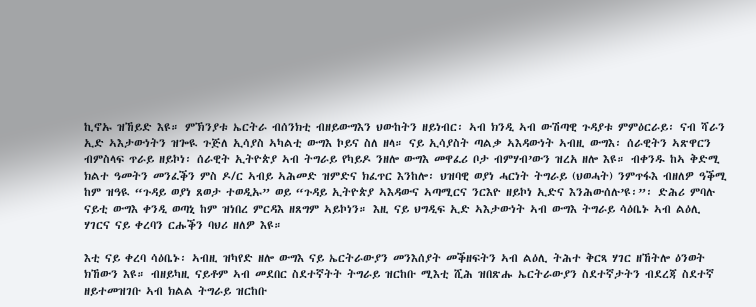ኪኖኡ ዝኸይድ እዩ። ምኽንያቱ ኤርትራ ብሰንክቲ ብዘይውግእን ህውከትን ዘይነብር፡ ኣብ ክንዲ ኣብ ውሽጣዊ ጉዳያቱ ምምዕርራይ፡ ናብ ሻራን ኢድ ኣእታውነትን ዝጐዪ ጉጅለ ኢሳያስ ኣካልቲ ውግእ ኮይና ስለ ዘላ። ናይ ኢሳያስት ጣልቃ ኣእዳውነት ኣብዚ ውግእ፡ ሰራዊትን ኣጽዋርን ብምስላፍ ጥራይ ዘይኮነ፡ ሰራዊት ኢትዮጵያ ኣብ ትግራይ የካይዶ ንዘሎ ውግእ መዋፈሪ ቦታ ብምሃብ’ውን ዝረአ ዘሎ እዩ። ብቀንዱ ከኣ ቅድሚ ክልተ ዓመትን መንፈቕን ምስ ዶ/ር ኣብይ ኣሕመድ ዝምድና ክፈጥር እንከሎ፡ ህዝባዊ ወያነ ሓርነት ትግራይ (ህወሓት) ንምጥፋእ ብዘለዎ ዓቕሚ ከም ዝዓዪ “ጉዳይ ወያነ ጸወታ ተወዲኡ” ወይ “ጉዳይ ኢትዮጵያ ኣእዳውና ኣጣሚርና ንርእዮ ዘይኮነ ኢድና እንሕውሰሉ’ዩ፡”፡ ድሕሪ ምባሉ ናይቲ ውግእ ቀንዲ ወጣኒ ከም ዝነበረ ምርዳእ ዘጸግም ኣይኮነን። እዚ ናይ ህግዲፍ ኢድ ኣእታውነት ኣብ ውግእ ትግራይ ሳዕቤኑ ኣብ ልዕሊ ሃገርና ናይ ቀረባን ርሑቕን ባህሪ ዘለዎ እዩ።

እቲ ናይ ቀረባ ሳዕቤኑ፡ ኣብዚ ዝካየድ ዘሎ ውግእ ናይ ኤርትራውያን መንእሰያት መቕዘፍትን ኣብ ልዕሊ ትሕተ ቅርጻ ሃገር ዘኸትሎ ዕንወት ክኸውን እዩ። ብዘይካዚ ናይቶም ኣብ መደበር ስደተኛትት ትግራይ ዝርከቡ ሚእቲ ሺሕ ዝበጽሑ ኤርትራውያን ስደተኛታትን ብደረጃ ስደተኛ ዘይተመዝገቡ ኣብ ክልል ትግራይ ዝርከቡ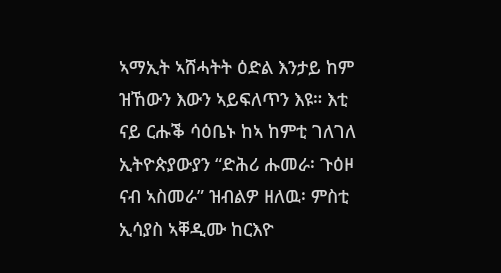ኣማኢት ኣሸሓትት ዕድል እንታይ ከም ዝኸውን እውን ኣይፍለጥን እዩ። እቲ ናይ ርሑቕ ሳዕቤኑ ከኣ ከምቲ ገለገለ ኢትዮጵያውያን “ድሕሪ ሑመራ፡ ጉዕዞ ናብ ኣስመራ” ዝብልዎ ዘለዉ፡ ምስቲ ኢሳያስ ኣቐዲሙ ከርእዮ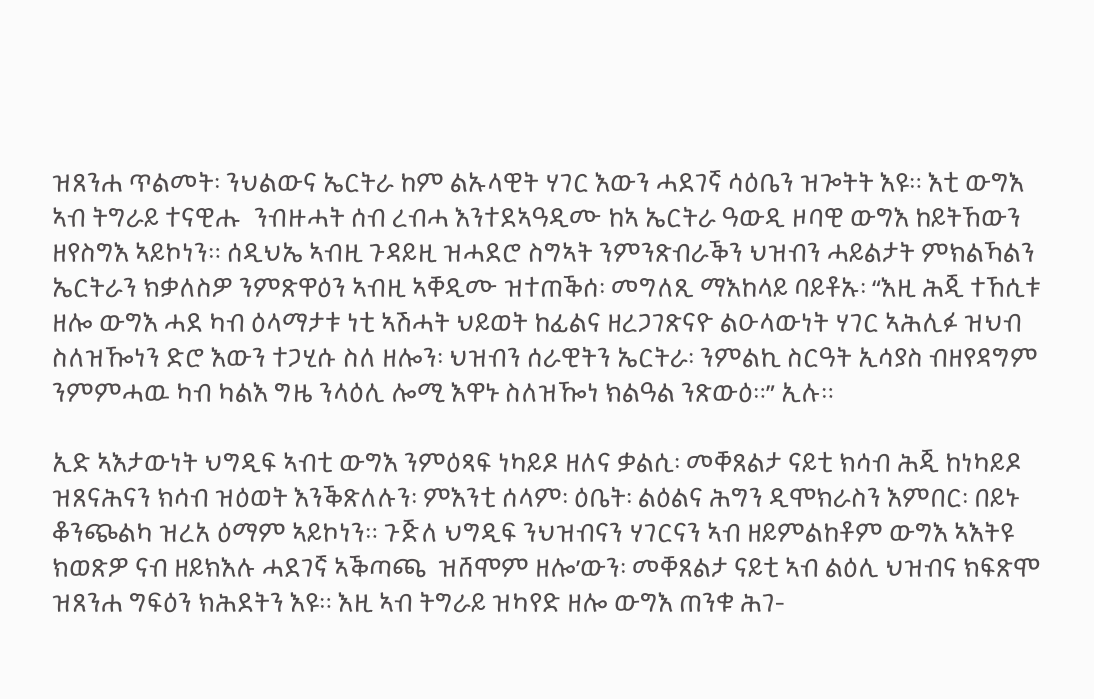ዝጸንሐ ጥልመት፡ ንህልውና ኤርትራ ከም ልኡላዊት ሃገር እውን ሓደገኛ ሳዕቤን ዝጐትት እዩ። እቲ ውግእ ኣብ ትግራይ ተናዊሑ  ንብዙሓት ሰብ ረብሓ እንተደኣዓዲሙ ከኣ ኤርትራ ዓውዲ ዞባዊ ውግእ ከይትኸውን ዘየስግእ ኣይኮነን። ሰዲህኤ ኣብዚ ጉዳይዚ ዝሓደሮ ስግኣት ንምንጽብራቕን ህዝብን ሓይልታት ምክልኻልን ኤርትራን ክቃለስዎ ንምጽዋዕን ኣብዚ ኣቐዲሙ ዝተጠቕሰ፡ መግለጺ ማእከላይ ባይቶኡ፡ “እዚ ሕጂ ተኸሲቱ ዘሎ ውግእ ሓደ ካብ ዕላማታቱ ነቲ ኣሽሓት ህይወት ከፊልና ዘረጋገጽናዮ ልዑላውነት ሃገር ኣሕሊፉ ዝህብ ስለዝዀነን ድሮ እውን ተጋሂሱ ስለ ዘሎን፡ ህዝብን ሰራዊትን ኤርትራ፡ ንምልኪ ስርዓት ኢሳያስ ብዘየዳግም ንምምሓዉ ካብ ካልእ ግዜ ንላዕሊ ሎሚ እዋኑ ስለዝዀነ ክልዓል ንጽውዕ።” ኢሉ።

ኢድ ኣእታውነት ህግዲፍ ኣብቲ ውግእ ንምዕጻፍ ነካይዶ ዘለና ቃልሲ፡ መቐጸልታ ናይቲ ክሳብ ሕጂ ከነካይዶ ዝጸናሕናን ክሳብ ዝዕወት እንቕጽለሉን፡ ምእንቲ ሰላም፡ ዕቤት፡ ልዕልና ሕግን ዲሞክራስን እምበር፡ በይኑ ቆንጭልካ ዝረአ ዕማም ኣይኮነን። ጉጅለ ህግዲፍ ንህዝብናን ሃገርናን ኣብ ዘይምልከቶም ውግእ ኣእትዩ ክወጽዎ ናብ ዘይክእሉ ሓደገኛ ኣቕጣጫ  ዝሸሞም ዘሎ’ውን፡ መቐጸልታ ናይቲ ኣብ ልዕሊ ህዝብና ክፍጽሞ ዝጸንሐ ግፍዕን ክሕደትን እዩ። እዚ ኣብ ትግራይ ዝካየድ ዘሎ ውግእ ጠንቁ ሕገ-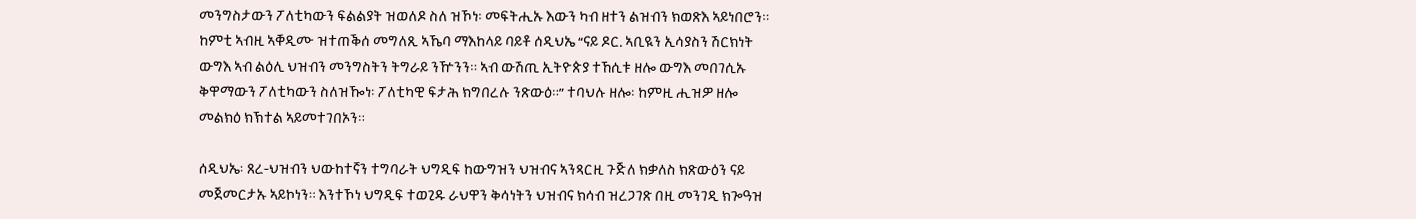መንግስታውን ፖለቲካውን ፍልልያት ዝወለዶ ስለ ዝኾነ፡ መፍትሒኡ እውን ካብ ዘተን ልዝብን ክወጽእ ኣይነበሮን።  ከምቲ ኣብዚ ኣቐዲሙ ዝተጠቕሰ መግለጺ ኣኼባ ማእከላይ ባይቶ ሰዲህኤ “ናይ ዶር. ኣቢዪን ኢሳያስን ሽርክነት ውግእ ኣብ ልዕሊ ህዝብን መንግስትን ትግራይ ንዅንን። ኣብ ውሽጢ ኢትዮጵያ ተኸሲቱ ዘሎ ውግእ መበገሲኡ ቅዋማውን ፖለቲካውን ስለዝዀነ፡ ፖለቲካዊ ፍታሕ ክግበረሉ ንጽውዕ።” ተባህሉ ዘሎ፡ ከምዚ ሒዝዎ ዘሎ መልክዕ ክኽተል ኣይመተገበኦን።

ሰዲህኤ፡ ጸረ-ህዝብን ህውከተኛን ተግባራት ህግዲፍ ከውግዝን ህዝብና ኣንጻርዚ ጉጅለ ክቃለስ ክጽውዕን ናይ መጀመርታኡ ኣይኮነን። እንተኾነ ህግዲፍ ተወጊዱ ራህዋን ቅሳነትን ህዝብና ክሳብ ዝረጋገጽ በዚ መንገዲ ክጐዓዝ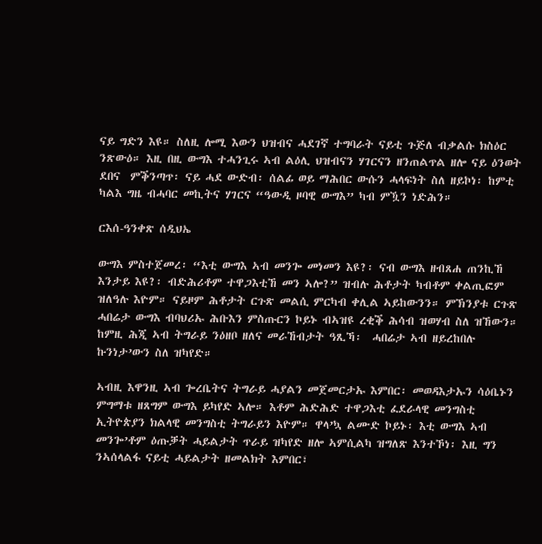ናይ ግድን እዩ። ስለዚ ሎሚ እውን ህዝብና ሓደገኛ ተግባራት ናይቲ ጉጅለ ብቃልሱ ክስዕር ንጽውዕ። እዚ በዚ ውግእ ተሓንጊሩ ኣብ ልዕሊ ህዝብናን ሃገርናን ዘንጠልጥል ዘሎ ናይ ዕንወት ደበና  ምቕንጣጥ፡ ናይ ሓደ ውድብ፡ ሰልፊ ወይ ማሕበር ውሱን ሓላፍነት ስለ ዘይኮነ፡ ከምቲ ካልእ ግዜ ብሓባር መኪትና ሃገርና “ዓውዲ ዞባዊ ውግእ” ካብ ምዃን ነድሕን።

ርእሰ-ዓንቀጽ ሰዲህኤ

ውግእ ምስተጀመረ፡ “እቲ ውግእ ኣብ መንጐ መነመን እዩ?፡ ናብ ውግእ ዘብጸሐ ጠንኪኸ እንታይ እዩ?፡ ብድሕሪቶም ተዋጋእቲኸ መን ኣሎ?” ዝብሉ ሕቶታት ካብቶም ቀልጢፎም ዝለዓሉ እዮም። ናይዞም ሕቶታት ርጉጽ መልሲ ምርካብ ቀሊል ኣይከውንን። ምኽንያቱ ርጉጽ ሓበሬታ ውግእ ብባህሪኡ ሕቡእን ምስጡርን ኮይኑ ብኣዝዩ ረቂቕ ሕሳብ ዝወሃብ ስለ ዝኸውን። ከምዚ ሕጂ ኣብ ትግራይ ንዕዘቦ ዘለና መራኸብታት ዓጺኻ፡  ሓበሬታ ኣብ ዘይረከበሉ ኩንነታ’ውን ስለ ዝካየድ።

ኣብዚ እዋንዚ ኣብ ጐረቤትና ትግራይ ሓያልን መጀመርታኡ እምበር፡ መወዳእታኡን ሳዕቤኑን ምግማቱ ዘጸግም ውግእ ይካየድ ኣሎ። እቶም ሕድሕድ ተዋጋእቲ ፈደራላዊ መንግስቲ ኢትዮጵያን ክልላዊ መንግስቲ ትግራይን እዮም። ዋላ’ኳ ልሙድ ኮይኑ፡ እቲ ውግእ ኣብ መንጐ’ቶም ዕጡቓት ሓይልታት ጥራይ ዝካየድ ዘሎ ኣምሲልካ ዝግለጽ እንተኾነ፡ እዚ ግን ንኣሰላልፋ ናይቲ ሓይልታት ዘመልክት እምበር፣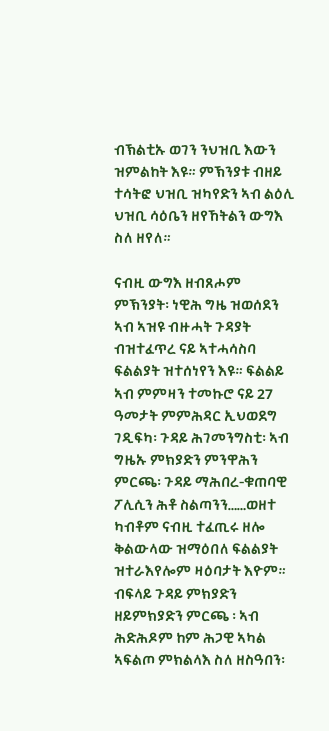ብኽልቲኡ ወገን ንህዝቢ እውን ዝምልከት እዩ። ምኽንያቱ ብዘይ ተሳትፎ ህዝቢ ዝካየድን ኣብ ልዕሊ ህዝቢ ሳዕቤን ዘየኸትልን ውግእ ስለ ዘየለ።

ናብዚ ውግእ ዘብጸሖም ምኽንያት፡ ነዊሕ ግዜ ዝወሰደን ኣብ ኣዝዩ ብዙሓት ጉዳያት ብዝተፈጥረ ናይ ኣተሓሳስባ ፍልልያት ዝተሰነየን እዩ። ፍልልይ ኣብ ምምዛን ተመኩሮ ናይ 27 ዓመታት ምምሕዳር ኢህወደግ ገዲፍካ፡ ጉዳይ ሕገመንግስቲ፡ ኣብ ግዜኡ ምክያድን ምንዋሕን ምርጫ፡ ጉዳይ ማሕበረ-ቁጠባዊ ፖሊሲን ሕቶ ስልጣንን……ወዘተ ካብቶም ናብዚ ተፈጢሩ ዘሎ ቅልውላው ዝማዕበለ ፍልልያት ዝተራእየሎም ዛዕባታት እዮም። ብፍላይ ጉዳይ ምክያድን ዘይምክያድን ምርጫ ፡ ኣብ ሕድሕዶም ከም ሕጋዊ ኣካል ኣፍልጦ ምክልላእ ስለ ዘስዓበን፡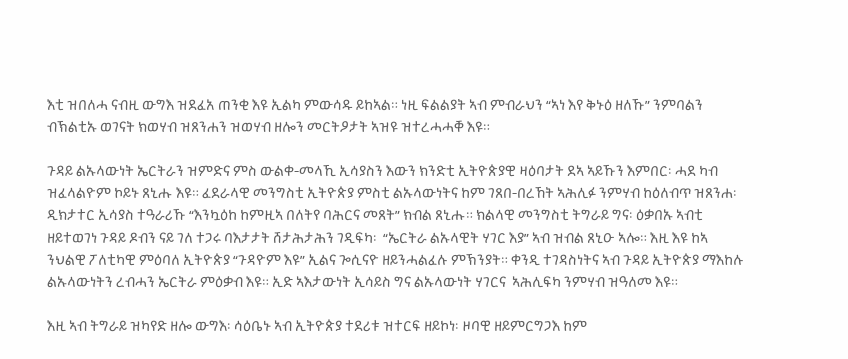እቲ ዝበለሓ ናብዚ ውግእ ዝደፈአ ጠንቂ እዩ ኢልካ ምውሳዱ ይከኣል። ነዚ ፍልልያት ኣብ ምብራህን “ኣነ እየ ቅኑዕ ዘለኹ” ንምባልን ብኽልቲኡ ወገናት ክወሃብ ዝጸንሐን ዝወሃብ ዘሎን መርትዖታት ኣዝዩ ዝተረሓሓቐ እዩ።

ጉዳይ ልኡላውነት ኤርትራን ዝምድና ምስ ውልቀ-መላኺ ኢሳያስን እውን ክንድቲ ኢትዮጵያዊ ዛዕባታት ደኣ ኣይኹን እምበር፡ ሓደ ካብ ዝፈላልዮም ኮይኑ ጸኒሑ እዩ። ፈደራላዊ መንግስቲ ኢትዮጵያ ምስቲ ልኡላውነትና ከም ገጸበ-በረኸት ኣሕሊፉ ንምሃብ ከዕለብጥ ዝጸንሐ፡ ዲክታተር ኢሳያስ ተዓራሪኹ “እንኳዕከ ከምዚኣ በለትየ ባሕርና መጸት” ክብል ጸኒሑ። ክልላዊ መንግስቲ ትግራይ ግና፡ ዕቃበኡ ኣብቲ ዘይተወገነ ጉዳይ ዶብን ናይ ገለ ተጋሩ ባእታታት ሸታሕታሕን ገዲፍካ፡  “ኤርትራ ልኡላዊት ሃገር እያ” ኣብ ዝብል ጸኒዑ ኣሎ። እዚ እዩ ከኣ ንህልዊ ፖለቲካዊ ምዕባለ ኢትዮጵያ “ጉዳዮም እዩ” ኢልና ጐሲናዮ ዘይንሓልፈሉ ምኽንያት። ቀንዲ ተገዳስነትና ኣብ ጉዳይ ኢትዮጵያ ማእከሉ ልኡላውነትን ረብሓን ኤርትራ ምዕቃብ እዩ። ኢድ ኣእታውነት ኢሳይስ ግና ልኡላውነት ሃገርና  ኣሕሊፍካ ንምሃብ ዝዓለመ እዩ።

እዚ ኣብ ትግራይ ዝካየድ ዘሎ ውግእ፡ ሳዕቤኑ ኣብ ኢትዮጵያ ተደሪቱ ዝተርፍ ዘይኮነ፡ ዞባዊ ዘይምርግጋእ ከም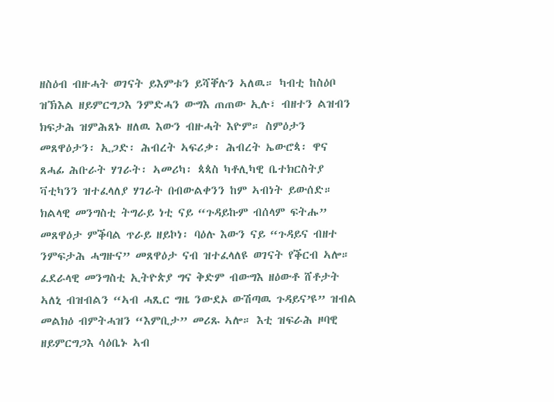ዘስዕብ ብዙሓት ወገናት ይእምቱን ይሻቐሉን ኣለዉ። ካብቲ ከስዕቦ ዝኽእል ዘይምርግጋእ ንምድሓን ውግእ ጠጠው ኢሉ፣ ብዘተን ልዝብን ክፍታሕ ዝምሕጸኑ ዘለዉ እውን ብዙሓት እዮም። ስምዕታን መጸዋዕታን፡ ኢጋድ፡ ሕብረት ኣፍሪቃ፡ ሕብረት ኤውሮጳ፡ ዋና ጸሓፊ ሕቡራት ሃገራት፡ ኣመሪካ፡ ጳጳስ ካቶሊካዊ ቤተክርስትያ ቫቲካንን ዝተፈላለያ ሃገራት በብውልቀንን ከም ኣብነት ይውሰድ። ክልላዊ መንግስቲ ትግራይ ነቲ ናይ “ጉዳይኩም ብሰላም ፍትሑ” መጸዋዕታ ምቕባል ጥራይ ዘይኮነ፡ ባዕሉ እውን ናይ “ጉዳይና ብዘተ ንምፍታሕ ሓግዙና” መጸዋዕታ ናብ ዝተፈላለዩ ወገናት የቕርብ ኣሎ። ፈደራላዊ መንግስቲ ኢትዮጵያ ግና ቅድም ብውግእ ዘዕውቶ ሸቶታት ኣለኒ ብዝብልን “ኣብ ሓጺር ግዜ ንውደኦ ውሽጣዉ ጉዳይና’ዩ” ዝብል መልክዕ ብምትሓዝን “እምቢታ” መሪጹ ኣሎ። እቲ ዝፍራሕ ዞባዊ ዘይምርግጋእ ሳዕቤኑ ኣብ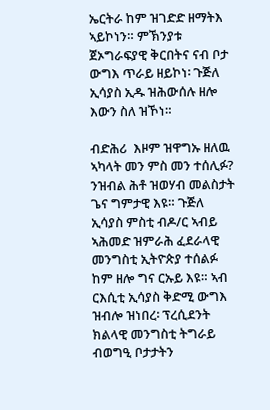ኤርትራ ከም ዝገድድ ዘማትእ ኣይኮነን። ምኽንያቱ ጀኦግራፍያዊ ቅርበትና ናብ ቦታ ውግእ ጥራይ ዘይኮነ፡ ጉጅለ ኢሳያስ ኢዱ ዝሕውሰሉ ዘሎ እውን ስለ ዝኾነ።

ብድሕሪ  እዞም ዝዋግኡ ዘለዉ ኣካላት መን ምስ መን ተሰሊፉ? ንዝብል ሕቶ ዝወሃብ መልስታት ጌና ግምታዊ እዩ። ጉጅለ ኢሳያስ ምስቲ ብዶ/ር ኣብይ ኣሕመድ ዝምራሕ ፈደራላዊ መንግስቲ ኢትዮጵያ ተሰልፉ ከም ዘሎ ግና ርኡይ እዩ። ኣብ ርእሲቲ ኢሳያስ ቅድሚ ውግእ ዝብሎ ዝነበረ፡ ፕረሲደንት ክልላዊ መንግስቲ ትግራይ ብወግዒ ቦታታትን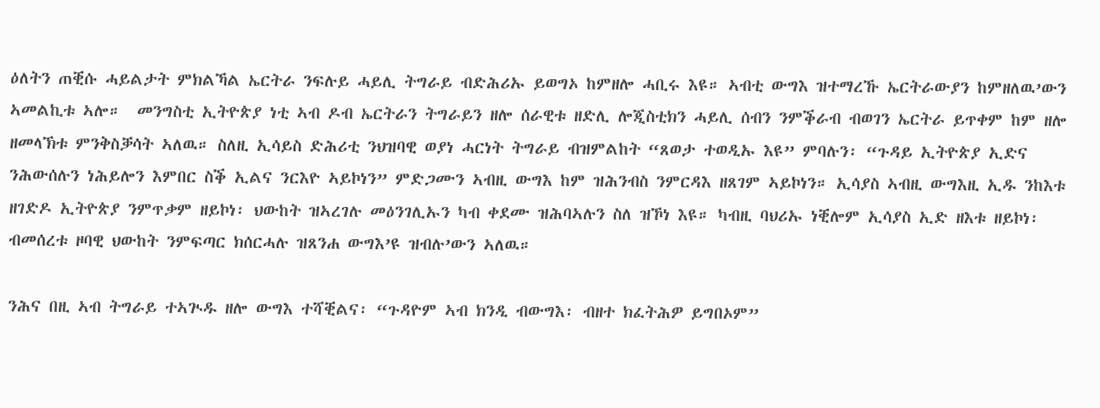ዕለትን ጠቒሱ ሓይልታት ምክልኻል ኤርትራ ንፍሉይ ሓይሊ ትግራይ ብድሕሪኡ ይወግኦ ከምዘሎ ሓቢሩ እዩ። ኣብቲ ውግእ ዝተማረኹ ኤርትራውያን ከምዘለዉ’ውን ኣመልኪቱ ኣሎ።  መንግስቲ ኢትዮጵያ ነቲ ኣብ ዶብ ኤርትራን ትግራይን ዘሎ ሰራዊቱ ዘድሊ ሎጂስቲክን ሓይሊ ሰብን ንምቕራብ ብወገን ኤርትራ ይጥቀም ከም ዘሎ ዘመላኽቱ ምንቅስቓሳት ኣለዉ። ስለዚ ኢሳይስ ድሕሪቲ ንህዝባዊ ወያነ ሓርነት ትግራይ ብዝምልከት “ጸወታ ተወዲኡ እዩ” ምባሉን፡ “ጉዳይ ኢትዮጵያ ኢድና ንሕውሰሉን ነሕይሎን እምበር ስቕ ኢልና ንርእዮ ኣይኮነን” ምድጋሙን ኣብዚ ውግእ ከም ዝሕንብስ ንምርዳእ ዘጸገም ኣይኮነን። ኢሳያስ ኣብዚ ውግእዚ ኢዱ ንከእቱ ዘገድዶ ኢትዮጵያ ንምጥቃም ዘይኮነ፡ ህውከት ዝኣረገሉ መዕንገሊኡን ካብ ቀደሙ ዝሕባኣሉን ስለ ዝኾነ እዩ። ካብዚ ባህሪኡ ነቒሎም ኢሳያስ ኢድ ዘእቱ ዘይኮነ፡ ብመሰረቱ ዞባዊ ህውከት ንምፍጣር ክሰርሓሉ ዝጸንሐ ውግእ’ዩ ዝብሉ’ውን ኣለዉ።

ንሕና በዚ ኣብ ትግራይ ተኣጒዱ ዘሎ ውግእ ተሻቒልና፡ “ጉዳዮም ኣብ ክንዲ ብውግእ፡ ብዘተ ክፈትሕዎ ይግበኦም”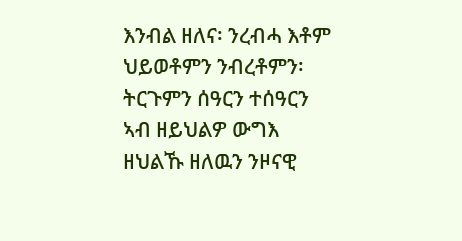እንብል ዘለና፡ ንረብሓ እቶም ህይወቶምን ንብረቶምን፡ ትርጉምን ሰዓርን ተሰዓርን ኣብ ዘይህልዎ ውግእ ዘህልኹ ዘለዉን ንዞናዊ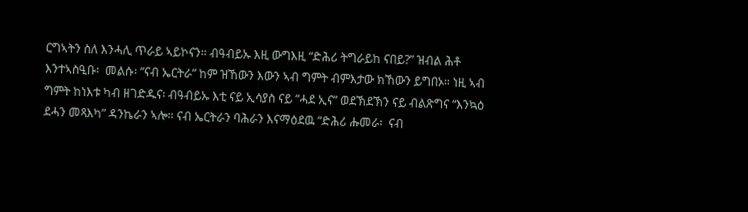ርግኣትን ስለ እንሓሊ ጥራይ ኣይኮናን። ብዓብይኡ እዚ ውግእዚ “ድሕሪ ትግራይከ ናበይ?” ዝብል ሕቶ እንተኣስዒቡ፡  መልሱ፡ “ናብ ኤርትራ” ከም ዝኸውን እውን ኣብ ግምት ብምእታው ክኸውን ይግበኦ። ነዚ ኣብ ግምት ከነእቱ ካብ ዘገድዱና፡ ብዓብይኡ እቲ ናይ ኢሳያስ ናይ “ሓደ ኢና” ወደኽደኽን ናይ ብልጽግና “እንኳዕ ደሓን መጻእካ” ዳንኬራን ኣሎ። ናብ ኤርትራን ባሕራን እናማዕደዉ “ድሕሪ ሑመራ፡  ናብ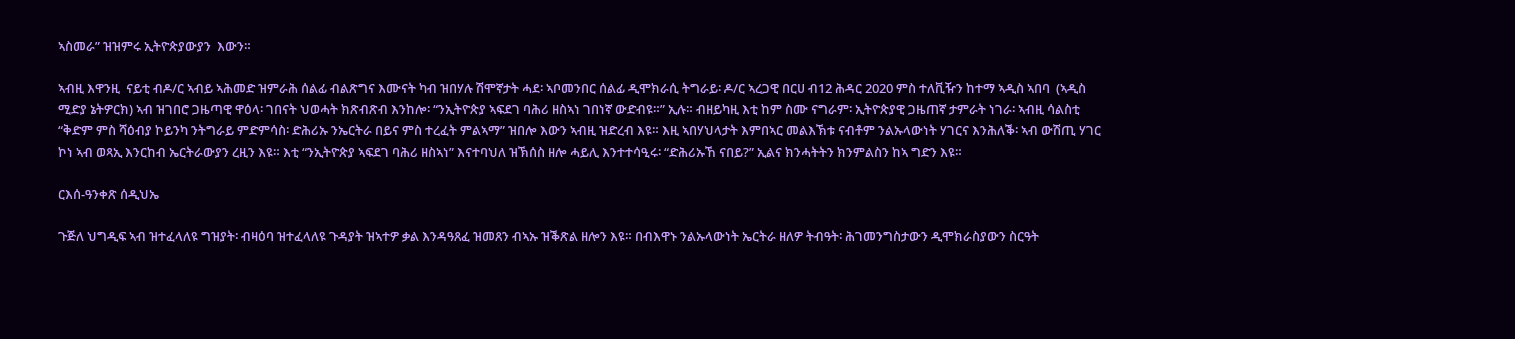ኣስመራ” ዝዝምሩ ኢትዮጵያውያን  እውን።

ኣብዚ እዋንዚ  ናይቲ ብዶ/ር ኣብይ ኣሕመድ ዝምራሕ ሰልፊ ብልጽግና እሙናት ካብ ዝበሃሉ ሽሞኛታት ሓደ፡ ኣቦመንበር ሰልፊ ዲሞክራሲ ትግራይ፡ ዶ/ር ኣረጋዊ በርሀ ብ12 ሕዳር 2020 ምስ ተለቪዥን ከተማ ኣዲስ ኣበባ  (ኣዲስ ሚድያ ኔትዎርክ) ኣብ ዝገበሮ ጋዜጣዊ ዋዕላ፡ ገበናት ህወሓት ክጽብጽብ እንከሎ፡ “ንኢትዮጵያ ኣፍደገ ባሕሪ ዘስኣነ ገበነኛ ውድብዩ።” ኢሉ። ብዘይካዚ እቲ ከም ስሙ ናግራም፡ ኢትዮጵያዊ ጋዜጠኛ ታምራት ነገራ፡ ኣብዚ ሳልስቲ “ቅድም ምስ ሻዕብያ ኮይንካ ንትግራይ ምድምሳስ፡ ድሕሪኡ ንኤርትራ በይና ምስ ተረፈት ምልኣማ” ዝበሎ እውን ኣብዚ ዝድረብ እዩ። እዚ ኣበሃህላታት እምበኣር መልእኽቱ ናብቶም ንልኡላውነት ሃገርና እንሕለቕ፡ ኣብ ውሽጢ ሃገር ኮነ ኣብ ወጻኢ እንርከብ ኤርትራውያን ረዚን እዩ። እቲ “ንኢትዮጵያ ኣፍደገ ባሕሪ ዘስኣነ” እናተባህለ ዝኽሰስ ዘሎ ሓይሊ እንተተሳዒሩ፡ “ድሕሪኡኸ ናበይ?” ኢልና ክንሓትትን ክንምልስን ከኣ ግድን እዩ።

ርእሰ-ዓንቀጽ ሰዲህኤ

ጉጅለ ህግዲፍ ኣብ ዝተፈላለዩ ግዝያት፡ ብዛዕባ ዝተፈላለዩ ጉዳያት ዝኣተዎ ቃል እንዳዓጸፈ ዝመጸን ብኣኡ ዝቕጽል ዘሎን እዩ። በብእዋኑ ንልኡላውነት ኤርትራ ዘለዎ ትብዓት፡ ሕገመንግስታውን ዲሞክራስያውን ስርዓት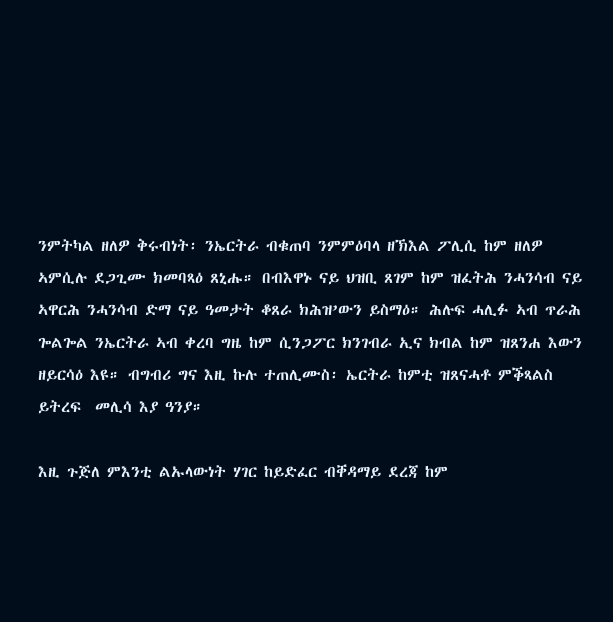ንምትካል ዘለዎ ቅሩብነት፡ ንኤርትራ ብቁጠባ ንምምዕባላ ዘኽእል ፖሊሲ ከም ዘለዎ ኣምሲሉ ደጋጊሙ ክመባጻዕ ጸኒሑ። በብእዋኑ ናይ ህዝቢ ጸገም ከም ዝፈትሕ ንሓንሳብ ናይ ኣዋርሕ ንሓንሳብ ድማ ናይ ዓመታት ቆጸራ ክሕዝ’ውን ይስማዕ። ሕሉፍ ሓሊፉ ኣብ ጥራሕ ጐልጐል ንኤርትራ ኣብ ቀረባ ግዜ ከም ሲንጋፖር ክንገብራ ኢና ክብል ከም ዝጸንሐ እውን ዘይርሳዕ እዩ። ብግብሪ ግና እዚ ኩሉ ተጠሊሙስ፡ ኤርትራ ከምቲ ዝጸናሓቶ ምቕጻልስ ይትረፍ  መሊሳ እያ ዓንያ።

እዚ ጉጅለ ምእንቲ ልኡላውነት ሃገር ከይድፈር ብቐዳማይ ደረጃ ከም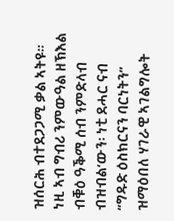ዝሰርሕ ብተደጋጋሚ ቃል ኣትዩ። ነዚ ኣብ ግብሪ ንምውዓል ዘኽእል ብቑዕ ዓቕሚ ሰብ ንምድላብ ብዝብል’ውን፡ ነቲ ደሓር ናብ “ግዱድ ዕስክርናን ባርነትን” ዝማዕበለ ሃገራዊ ኣገልግሎት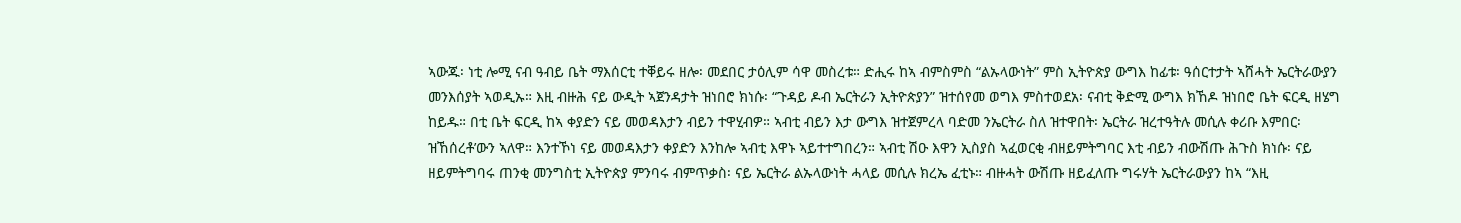ኣውጁ፡ ነቲ ሎሚ ናብ ዓብይ ቤት ማእሰርቲ ተቐይሩ ዘሎ፡ መደበር ታዕሊም ሳዋ መስረቱ። ድሒሩ ከኣ ብምስምስ “ልኡላውነት” ምስ ኢትዮጵያ ውግእ ከፊቱ፡ ዓሰርተታት ኣሸሓት ኤርትራውያን መንእሰያት ኣወዲኡ። እዚ ብዙሕ ናይ ውዲት ኣጀንዳታት ዝነበሮ ክነሱ፡ “ጉዳይ ዶብ ኤርትራን ኢትዮጵያን” ዝተሰየመ ወግእ ምስተወደአ፡ ናብቲ ቅድሚ ውግእ ክኸዶ ዝነበሮ ቤት ፍርዲ ዘሄግ ከይዱ። በቲ ቤት ፍርዲ ከኣ ቀያድን ናይ መወዳእታን ብይን ተዋሂብዎ። ኣብቲ ብይን እታ ውግእ ዝተጀምረላ ባድመ ንኤርትራ ስለ ዝተዋበት፡ ኤርትራ ዝረተዓትሉ መሲሉ ቀሪቡ እምበር፡ ዝኸሰረቶ’ውን ኣለዋ። እንተኾነ ናይ መወዳእታን ቀያድን እንከሎ ኣብቲ እዋኑ ኣይተተግበረን። ኣብቲ ሽዑ እዋን ኢስያስ ኣፈወርቂ ብዘይምትግባር እቲ ብይን ብውሽጡ ሕጉስ ክነሱ፡ ናይ ዘይምትግባሩ ጠንቂ መንግስቲ ኢትዮጵያ ምንባሩ ብምጥቃስ፡ ናይ ኤርትራ ልኡላውነት ሓላይ መሲሉ ክረኤ ፈቲኑ። ብዙሓት ውሽጡ ዘይፈለጡ ግሩሃት ኤርትራውያን ከኣ “እዚ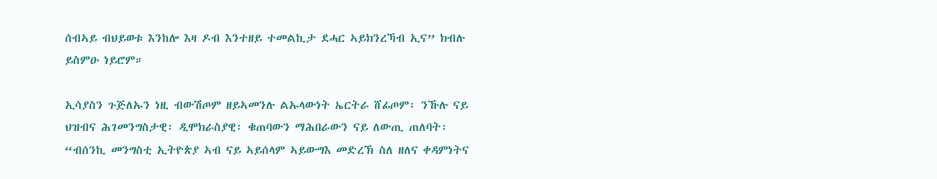ሰብኣይ ብህይወቱ እንከሎ እዛ ዶብ እንተዘይ ተመልኪታ ደሓር ኣይክንረኻብ ኢና” ክብሉ ይስምዑ ነይሮም።

ኢሳያስን ጉጅለኡን ነዚ ብውሽጦም ዘይኣመንሉ ልኡላውነት ኤርትራ ሸፊጦም፡ ንኹሉ ናይ ህዝብና ሕገመንግስታዊ፡ ዲሞክራስያዊ፡ ቁጠባውን ማሕበራውን ናይ ለውጢ ጠለባት፡ “ብሰንኪ መንግስቲ ኢትዮጵያ ኣብ ናይ ኣይሰላም ኣይውግእ መድረኽ ስለ ዘለና ቀዳምነትና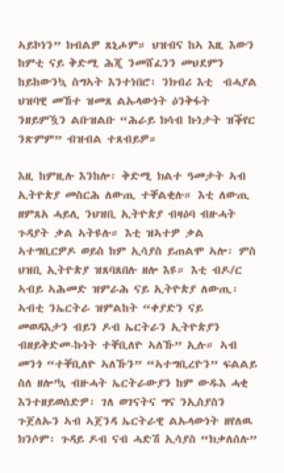ኣይኮነን” ክብልዎ ጸኒሖም። ህዝብና ከኣ እዚ እውን ከምቲ ናይ ቅድሚ ሕጂ ንመሸፈንን መህደምን ከይከውንኳ ስግኣት እንተነበሮ፡ ንክብሪ እቲ  ብሓያል ህዝባዊ መኸተ ዝመጸ ልኡላውነት ዕንቅፋት ንዘይምዃን ልቡዝልቡ “ሕራይ ክሳብ ኩነታት ዝቕየር ንጽምም” ብዝብል ተጸብይዎ።

እዚ ከምዚሉ እንከሎ፡ ቅድሚ ክልተ ዓመታት ኣብ ኢትዮጵያ መስርሕ ለውጢ ተቐልቂሉ። እቲ ለውጢ ዘምጸአ ሓይሊ ንህዝቢ ኢትዮጵያ ብዛዕባ ብዙሓት ጉዳያት ቃል ኣትዩሉ። እቲ ዝኣተዎ ቃል ኣተግቢርዎዶ ወይስ ከም ኢሳያስ ይጠልሞ ኣሎ፡ ምስ ህዝቢ ኢትዮጵያ ዝጸባጸበሉ ዘሎ እዩ። እቲ ብዶ/ር ኣብይ ኣሕመድ ዝምራሕ ናይ ኢትዮጵያ ለውጢ፡ ኣብቲ ንኤርትራ ዝምልከት “ቀያድን ናይ መወዳእታን ብይን ዶብ ኤርትራን ኢትዮጵያን ብዘይቅድመ-ኩነት ተቐቢለዮ ኣለኹ” ኢሉ። ኣብ መንጎ “ተቐቢለዮ ኣለኹን” “ኣተግቢረዮን” ፍልልይ ስለ ዘሎ’ኳ ብዙሓት ኤርትራውያን ከም ውዱእ ሓቂ እንተዘይወሰድዎ፡ ገለ ወገናትና ግና ንኢስያስን ጉጀለኡን ኣብ ኣጀንዳ ኤርትራዊ ልኡላውነት ዘየለዉ ክንሶም፡ ጉዳይ ዶብ ናብ ሓድሽ ኢሳያስ “ክቃለሰሉ”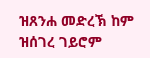ዝጸንሐ መድረኽ ከም ዝሰገረ ገይሮም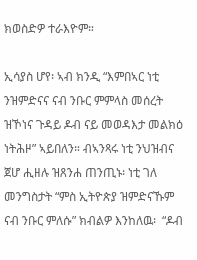ክወስድዎ ተራእዮም።

ኢሳያስ ሆየ፡ ኣብ ክንዲ “እምበኣር ነቲ ንዝምድናና ናብ ንቡር ምምላስ መሰረት ዝኾነና ጉዳይ ዶብ ናይ መወዳእታ መልክዕ ነትሕዞ” ኣይበለን። ብኣንጻሩ ነቲ ንህዝብና ጀሆ ሒዘሉ ዝጸንሐ ጠንጢኑ፡ ነቲ ገለ መንግስታት “ምስ ኢትዮጵያ ዝምድናኹም ናብ ንቡር ምለሱ” ክብልዎ እንከለዉ፡  “ዶብ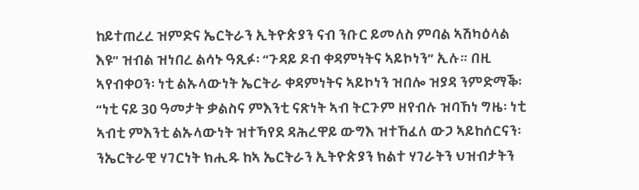ከይተጠረረ ዝምድና ኤርትራን ኢትዮጵያን ናብ ንቡር ይመለስ ምባል ኣሽካዕላል እዩ” ዝብል ዝነበረ ልሳኑ ዓጺፉ፡ “ጉዳይ ዶብ ቀዳምነትና ኣይኮነን” ኢሉ። በዚ ኣየብቀዐን፡ ነቲ ልኡላውነት ኤርትራ ቀዳምነትና ኣይኮነን ዝበሎ ዝያዳ ንምድማቕ፡ “ነቲ ናይ 30 ዓመታት ቃልስና ምእንቲ ናጽነት ኣብ ትርጉም ዘየብሉ ዝባኸነ ግዜ፡ ነቲ ኣብቲ ምእንቲ ልኡላውነት ዝተኻየደ ዳሕረዋይ ውግእ ዝተኸፈለ ውጋ ኣይከሰርናን፡ ንኤርትራዊ ሃገርነት ክሒዱ ከኣ ኤርትራን ኢትዮጵያን ክልተ ሃገራትን ህዝብታትን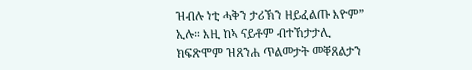ዝብሉ ነቲ ሓቅን ታሪኽን ዘይፈልጡ እዮም” ኢሉ። እዚ ከኣ ናይቶም ብተኸታታሊ ክፍጽሞም ዝጸንሐ ጥልመታት መቐጸልታን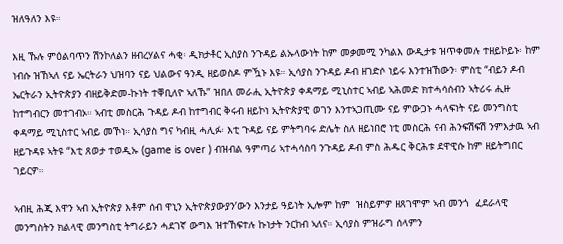ዝለዓለን እዩ።

እዚ ኹሉ ምዕልባጥን ሽንኮለልን ዘብረሃልና ሓቂ፡ ዲክታቶር ኢስያስ ንጉዳይ ልኡላውነት ከም መቃመሚ ንካልእ ውዲታቱ ዝጥቀመሉ ተዘይኮይኑ፡ ከም ነብሱ ዝኸኣለ ናይ ኤርትራን ህዝባን ናይ ህልውና ዓንዲ ዘይወስዶ ምዃኑ እዩ። ኢሳያስ ንጉዳይ ዶብ ዘገድሶ ነይሩ እንተዝኸውን፡ ምስቲ “ብይን ዶብ ኤርትራን ኢትዮጵያን ብዘይቅድመ-ኩነት ተቐቢለዮ ኣለኹ” ዝበለ መራሒ ኢትዮጵያ ቀዳማይ ሚኒስተር ኣብይ ኣሕመድ ክተሓሳሰብን ኣትሪሩ ሒዙ ከተግብርን መተገብኦ። ኣብቲ መስርሕ ጉዳይ ዶብ ከተግብር ቅሩብ ዘይኮነ ኢትዮጵያዊ ወገን እንተኣጋጢሙ ናይ ምውጋኑ ሓላፍነት ናይ መንግስቲ ቀዳማይ ሚኒስተር ኣብይ መኾነ። ኢሳያስ ግና ካብዚ ሓሊፉ፡ እቲ ጉዳይ ናይ ምትግባሩ ድሌት ስለ ዘይነበሮ ነቲ መስርሕ ናብ ሕንፍሽፍሽ ንምእታዉ ኣብ ዘይጉዳዩ ኣትዩ “እቲ ጸወታ ተወዲኡ (game is over ) ብዝብል ዓምጣሪ ኣተሓሳስባ ንጉዳይ ዶብ ምስ ሕዱር ቅርሕቱ ደዋዊሱ ከም ዘይትግበር ገይርዎ።

ኣብዚ ሕጂ እዋን ኣብ ኢትዮጵያ እቶም ሰብ ዋኒን ኢትዮጵያውያን’ውን እንታይ ዓይነት ኢሎም ከም  ዝስይምዎ ዘጸገሞም ኣብ መንጎ  ፈደራላዊ መንግስትን ክልላዊ መንግስቲ ትግራይን ሓደገኛ ውግእ ዝተኸፍተሉ ኩነታት ንርከብ ኣለና። ኢሳያስ ምዝራግ ሰላምን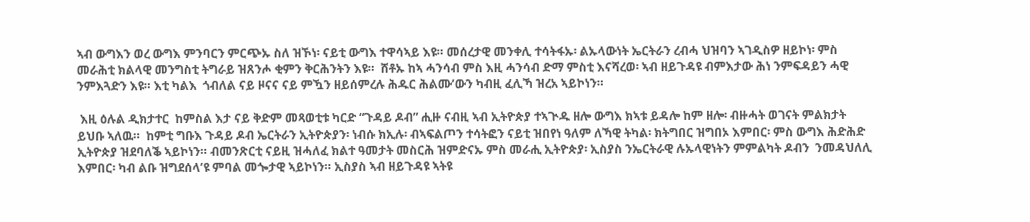ኣብ ውግእን ወረ ውግእ ምንባርን ምርጭኡ ስለ ዝኾነ፡ ናይቲ ውግእ ተዋሳኣይ እዩ። መሰረታዊ መንቀሊ ተሳትፋኡ፡ ልኡላውነት ኤርትራን ረብሓ ህዝባን ኣገዲስዎ ዘይኮነ፡ ምስ መራሕቲ ክልላዊ መንግስቲ ትግራይ ዝጸንሖ ቂምን ቅርሕንትን እዩ።  ሸቶኡ ከኣ ሓንሳብ ምስ እዚ ሓንሳብ ድማ ምስቲ እናሻረወ፡ ኣብ ዘይጉዳዩ ብምእታው ሕነ ንምፍዳይን ሓዊ ንምእጓድን እዩ። እቲ ካልእ  ጎብለል ናይ ዞናና ናይ ምዃን ዘይሰምረሉ ሕዱር ሕልሙ’ውን ካብዚ ፈሊኻ ዝረአ ኣይኮነን።

 እዚ ዕሉል ዲክታተር  ከምስል እታ ናይ ቅድም መጻወቲቱ ካርድ “ጉዳይ ዶብ” ሒዙ ናብዚ ኣብ ኢትዮጵያ ተኣጒዱ ዘሎ ውግእ ክኣቱ ይዳሎ ከም ዘሎ፡ ብዙሓት ወገናት ምልክታት ይህቡ ኣለዉ።  ከምቲ ግቡእ ጉዳይ ዶብ ኤርትራን ኢትዮጵያን፡ ነብሱ ክኢሉ፡ ብኣፍልጦን ተሳትፎን ናይቲ ዝበየነ ዓለም ለኻዊ ትካል፡ ክትግበር ዝግበኦ እምበር፡ ምስ ውግእ ሕድሕድ ኢትዮጵያ ዝደባለቕ ኣይኮነን። ብመንጽርቲ ናይዚ ዝሓለፈ ክልተ ዓመታት መስርሕ ዝምድናኡ ምስ መራሒ ኢትዮጵያ፡ ኢስያስ ንኤርትራዊ ሉኡላዊነትን ምምልካት ዶብን  ንመዳህለሊ እምበር፡ ካብ ልቡ ዝግደሰላ’ዩ ምባል መጐታዊ ኣይኮነን። ኢስያስ ኣብ ዘይጉዳዩ ኣትዩ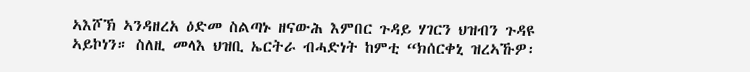ኣእሾኽ ኣንዳዘረአ ዕድመ ስልጣኑ ዘናውሕ እምበር ጉዳይ ሃገርን ህዝብን ጉዳዩ ኣይኮነን። ስለዚ መላእ ህዝቢ ኤርትራ ብሓድነት ከምቲ “ክሰርቀኒ ዝረኣኹዎ፡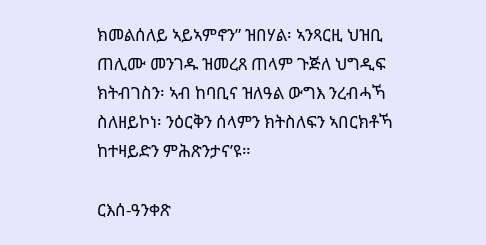ክመልሰለይ ኣይኣምኖን” ዝበሃል፡ ኣንጻርዚ ህዝቢ ጠሊሙ መንገዱ ዝመረጸ ጠላም ጉጅለ ህግዲፍ ክትብገስን፡ ኣብ ከባቢና ዝለዓል ውግእ ንረብሓኻ ስለዘይኮነ፡ ንዕርቅን ሰላምን ክትስለፍን ኣበርክቶኻ ከተዛይድን ምሕጽንታና’ዩ።

ርእሰ-ዓንቀጽ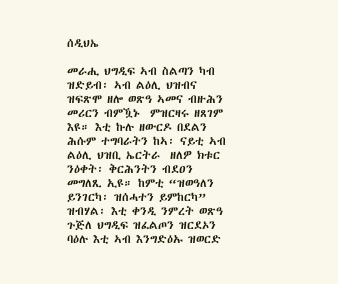ሰዲህኤ

መራሒ ህግዲፍ ኣብ ስልጣን ካብ ዝድይብ፡ ኣብ ልዕሊ ህዝብና ዝፍጽሞ ዘሎ ወጽዓ ኣመና ብዙሕን መሪርን ብምዃኑ  ምዝርዛሩ ዘጸገም እዩ። እቲ ኩሉ ዘውርዶ በደልን ሕሱም ተግባራትን ከኣ፡ ናይቲ ኣብ ልዕሊ ህዝቢ ኤርትራ  ዘለዎ ክቱር ንዕቀት፡ ቅርሕንትን ብደዐን መግለጺ ኢዩ። ከምቲ “ዝወዓለን ይንገርካ፡ ዝሰሓተን ይምከርካ” ዝብሃል፡ እቲ ቀንዲ ንምረት ወጽዓ ጉጅለ ህግዲፍ ዝፈልጦን ዝርደኦን ባዕሉ እቲ ኣብ እንግድዕኡ ዝወርድ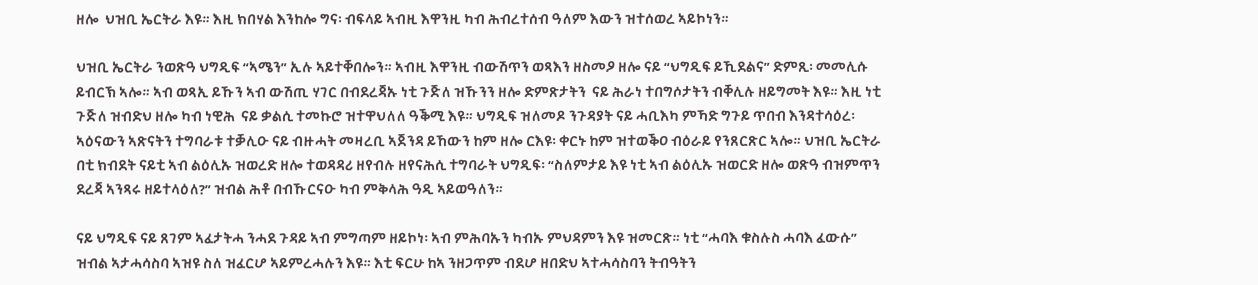ዘሎ  ህዝቢ ኤርትራ እዩ። እዚ ክበሃል እንከሎ ግና፡ ብፍላይ ኣብዚ እዋንዚ ካብ ሕብረተሰብ ዓለም እውን ዝተሰወረ ኣይኮነን።

ህዝቢ ኤርትራ ንወጽዓ ህግዲፍ “ኣሜን” ኢሉ ኣይተቐበሎን። ኣብዚ እዋንዚ ብውሽጥን ወጻእን ዘስመዖ ዘሎ ናይ “ህግዲፍ ይኺደልና” ድምጺ፡ መመሊሱ ይብርኽ ኣሎ። ኣብ ወጻኢ ይኹን ኣብ ውሽጢ ሃገር በብደረጃኡ ነቲ ጉጅለ ዝኹንን ዘሎ ድምጽታትን  ናይ ሕራነ ተበግሶታትን ብቐሊሉ ዘይግመት እዩ። እዚ ነቲ ጉጅለ ዝብድህ ዘሎ ካብ ነዊሕ  ናይ ቃልሲ ተመኩሮ ዝተዋህለለ ዓቕሚ እዩ። ህግዲፍ ዝለመዶ ንጉዳያት ናይ ሓቢእካ ምኻድ ግጉይ ጥበብ እንዳተሳዕረ፡ ኣዕናውን ኣጽናትን ተግባራቱ ተቓሊዑ ናይ ብዙሓት መዛረቢ ኣጀንዳ ይኸውን ከም ዘሎ ርእዩ፡ ቀርኑ ከም ዝተወቕዐ ብዕራይ የንጸርጽር ኣሎ። ህዝቢ ኤርትራ በቲ ክብደት ናይቲ ኣብ ልዕሊኡ ዝወረድ ዘሎ ተወዳዳሪ ዘየብሉ ዘየናሕሲ ተግባራት ህግዲፍ፡ “ስለምታይ እዩ ነቲ ኣብ ልዕሊኡ ዝወርድ ዘሎ ወጽዓ ብዝምጥን ደረጃ ኣንጻሩ ዘይተላዕለ?” ዝብል ሕቶ በብኹርናዑ ካብ ምቅላሕ ዓዲ ኣይወዓለን።

ናይ ህግዲፍ ናይ ጸገም ኣፈታትሓ ንሓደ ጉዳይ ኣብ ምግጣም ዘይኮነ፡ ኣብ ምሕባኡን ካብኡ ምህዳምን እዩ ዝመርጽ። ነቲ “ሓባእ ቁስሉስ ሓባእ ፈውሱ” ዝብል ኣታሓሳስባ ኣዝዩ ስለ ዝፈርሆ ኣይምረሓሉን እዩ። እቲ ፍርሁ ከኣ ንዘጋጥም ብደሆ ዘበድህ ኣተሓሳስባን ትብዓትን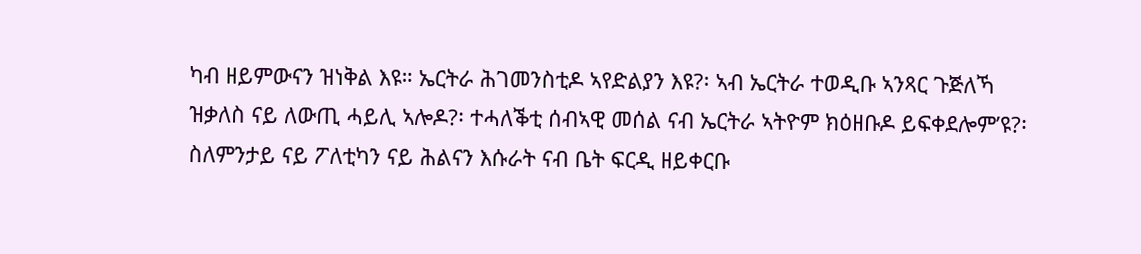ካብ ዘይምውናን ዝነቅል እዩ። ኤርትራ ሕገመንስቲዶ ኣየድልያን እዩ?፡ ኣብ ኤርትራ ተወዲቡ ኣንጻር ጉጅለኻ ዝቃለስ ናይ ለውጢ ሓይሊ ኣሎዶ?፡ ተሓለቕቲ ሰብኣዊ መሰል ናብ ኤርትራ ኣትዮም ክዕዘቡዶ ይፍቀደሎም’ዩ?፡ ስለምንታይ ናይ ፖለቲካን ናይ ሕልናን እሱራት ናብ ቤት ፍርዲ ዘይቀርቡ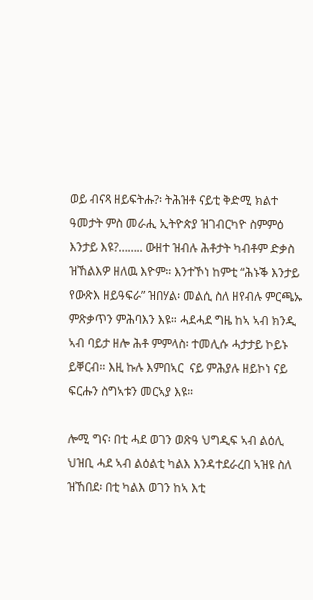ወይ ብናጻ ዘይፍትሑ?፡ ትሕዝቶ ናይቲ ቅድሚ ክልተ ዓመታት ምስ መራሒ ኢትዮጵያ ዝገብርካዮ ስምምዕ እንታይ እዩ?…….. ውዘተ ዝብሉ ሕቶታት ካብቶም ድቃስ ዝኸልእዎ ዘለዉ እዮም። እንተኾነ ከምቲ “ሕኑቕ እንታይ የውጽእ ዘይዓፍራ” ዝበሃል፡ መልሲ ስለ ዘየብሉ ምርጫኡ ምጽቃጥን ምሕባእን እዩ። ሓደሓደ ግዜ ከኣ ኣብ ክንዲ ኣብ ባይታ ዘሎ ሕቶ ምምላስ፡ ተመሊሱ ሓታታይ ኮይኑ ይቐርብ። እዚ ኩሉ እምበኣር  ናይ ምሕያሉ ዘይኮነ ናይ ፍርሑን ስግኣቱን መርኣያ እዩ።

ሎሚ ግና፡ በቲ ሓደ ወገን ወጽዓ ህግዲፍ ኣብ ልዕሊ ህዝቢ ሓደ ኣብ ልዕልቲ ካልእ እንዳተደራረበ ኣዝዩ ስለ ዝኸበደ፡ በቲ ካልእ ወገን ከኣ እቲ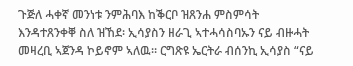ጉጅለ ሓቀኛ መንነቱ ንምሕባእ ከቕርቦ ዝጸንሐ ምስምሳት እንዳተጸንቀቐ ስለ ዝኸደ፡ ኢሳያስን ዘራጊ ኣተሓሳስባኡን ናይ ብዙሓት መዛረቢ ኣጀንዳ ኮይኖም ኣለዉ። ርግጽዩ ኤርትራ ብሰንኪ ኢሳያስ “ናይ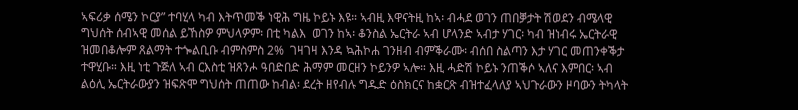ኣፍሪቃ ሰሜን ኮርያ” ተባሂላ ካብ እትጥመቕ ነዊሕ ግዜ ኮይኑ እዩ። ኣብዚ እዋናትዚ ከኣ፡ ብሓደ ወገን ጠበቓታት ሽወደን ብሜላዊ ግህሰት ሰብኣዊ መሰል ይኸስዎ ምህላዎም፡ በቲ ካልእ  ወገን ከኣ፡ ቆንስል ኤርትራ ኣብ ሆላንድ ኣብታ ሃገር፡ ካብ ዝነብሩ ኤርትራዊ ዝመበቆሎም ጸልማት ተጐልቢቡ ብምስምስ 2%  ገዛገዛ እንዳ ኳሕኮሐ ገንዘብ ብምቕራሙ፡ ብሰበ ስልጣን እታ ሃገር መጠንቀቕታ ተዋሂቡ። እዚ ነቲ ጉጅለ ኣብ ርእስቲ ዝጸንሖ ዓበድበድ ሕማም መርዘን ኮይንዎ ኣሎ። እዚ ሓድሽ ኮይኑ ንጠቕሶ ኣለና እምበር፡ ኣብ ልዕሊ ኤርትራውያን ዝፍጽሞ ግህሰት ጠጠው ከብል፡ ደረት ዘየብሉ ግዱድ ዕስክርና ከቋርጽ ብዝተፈላለያ ኣህጉራውን ዞባውን ትካላት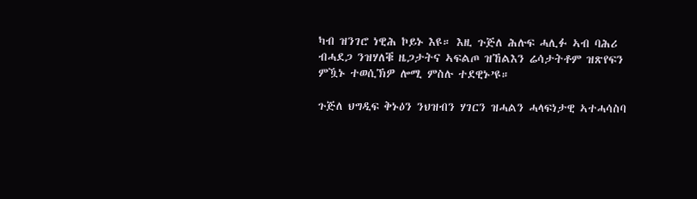ካብ ዝንገሮ ነዊሕ ኮይኑ እዩ። እዚ ጉጅለ ሕሉፍ ሓሊፉ ኣብ ባሕሪ ብሓደጋ ንዝሃለቑ ዜጋታትና ኣፍልጦ ዝኸልእን ሬሳታትቶም ዝጽየፍን ምዃኑ ተወሲኽዎ ሎሚ ምስሉ ተደዊኑ’ዩ።

ጉጅለ ህግዲፍ ቅኑዕን ንህዝብን ሃገርን ዝሓልን ሓላፍነታዊ ኣተሓሳስባ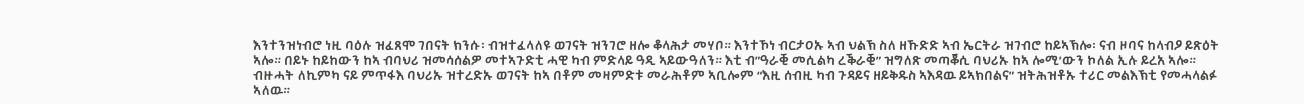እንተንዝነብሮ ነዚ ባዕሉ ዝፈጸሞ ገበናት ክንሱ፡ ብዝተፈላለዩ ወገናት ዝንገሮ ዘሎ ቆላሕታ መሃቦ። እንተኾነ ብርታዐኡ ኣብ ህልኽ ስለ ዘኹድድ ኣብ ኤርትራ ዝገብሮ ከይኣኽሎ፡ ናብ ዞባና ከላብዖ ይጽዕት ኣሎ። በይኑ ከይከውን ከኣ ብባህሪ ዝመሳሰልዎ መተኣጉድቲ ሓዊ ካብ ምድላይ ዓዲ ኣይውዓለን። እቲ ብ”ዓራቒ መሲልካ ረቕራቒ” ዝግለጽ መጣቖሲ ባህሪኡ ከኣ ሎሚ’ውን ኮለል ኢሉ ይረአ ኣሎ። ብዙሓት ለኪምካ ናይ ምጥፋእ ባህሪኡ ዝተረድኡ ወገናት ከኣ በቶም መዛምድቱ መራሕቶም ኣቢሎም “እዚ ሰብዚ ካብ ጉዳይና ዘይቅዱስ ኣእዳዉ ይኣክበልና” ዝትሕዝቶኡ ተሪር መልእኽቲ የመሓላልፉ ኣለዉ።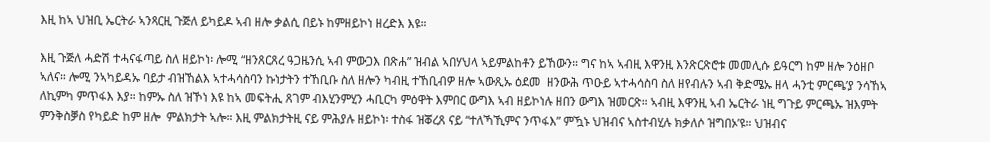እዚ ከኣ ህዝቢ ኤርትራ ኣንጻርዚ ጉጅለ ይካይዶ ኣብ ዘሎ ቃልሲ በይኑ ከምዘይኮነ ዘረድእ እዩ።

እዚ ጉጅለ ሓድሽ ተሓናፋጣይ ስለ ዘይኮነ፡ ሎሚ “ዘንጸርጸረ ዓጋዜንሲ ኣብ ምውጋእ በጽሐ” ዝብል ኣበሃህላ ኣይምልከቶን ይኸውን። ግና ከኣ ኣብዚ እዋንዚ እንጽርጽሮቱ መመሊሱ ይዓርግ ከም ዘሎ ንዕዘቦ ኣለና። ሎሚ ንኣካይዳኡ ባይታ ብዝኸልእ ኣተሓሳስባን ኩነታትን ተኸቢቡ ስለ ዘሎን ካብዚ ተኸቢብዎ ዘሎ ኣውጺኡ ዕደመ  ዘንውሕ ጥዑይ ኣተሓሳስባ ስለ ዘየብሉን ኣብ ቅድሜኡ ዘላ ሓንቲ ምርጫ’ያ ንሳኸኣ ለኪምካ ምጥፋእ እያ። ከምኡ ስለ ዝኾነ እዩ ከኣ መፍትሒ ጸገም ብእሂንምሂን ሓቢርካ ምዕዋት እምበር ውግእ ኣብ ዘይኮነሉ ዘበን ውግእ ዝመርጽ። ኣብዚ እዋንዚ ኣብ ኤርትራ ነዚ ግጉይ ምርጫኡ ዝእምት ምንቅስቓስ የካይድ ከም ዘሎ  ምልክታት ኣሎ። እዚ ምልክታትዚ ናይ ምሕያሉ ዘይኮነ፡ ተስፋ ዝቖረጸ ናይ “ተለኻኺምና ንጥፋእ” ምዃኑ ህዝብና ኣስተብሂሉ ክቃለሶ ዝግበኦ’ዩ። ህዝብና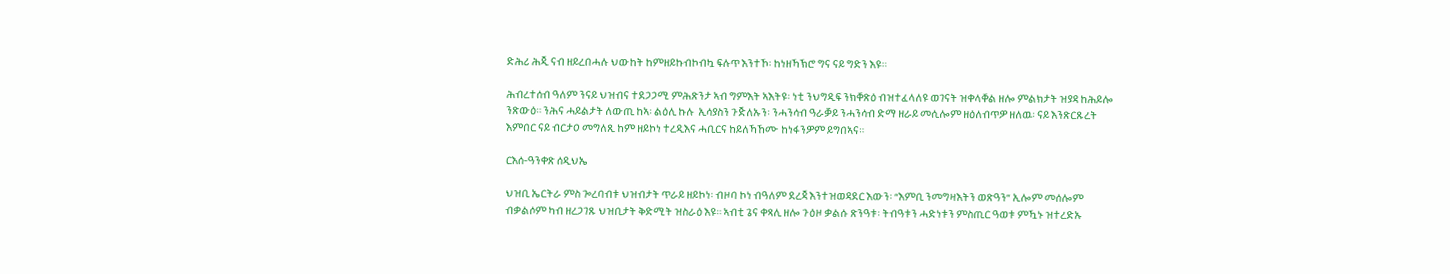ድሕሪ ሕጂ ናብ ዘይረበሓሉ ህውከት ከምዘይኩብኮብኳ ፍሉጥ እንተኾ፡ ከነዘኻኽሮ ግና ናይ ግድን እዩ።

ሕብረተሰብ ዓለም ንናይ ህዝብና ተደጋጋሚ ምሕጽንታ ኣብ ግምእት ኣእትዩ፡ ነቲ ንህግዲፍ ንክቐጽዕ ብዝተፈላለዩ ወገናት ዝቀላቐል ዘሎ ምልክታት ዝያዳ ከሕይሎ ንጽውዕ። ንሕና ሓይልታት ለውጢ ከኣ፡ ልዕሊ ኩሉ  ኢሳያስን ጉጅለኡን፡ ንሓንሳብ ዓራቓይ ንሓንሳብ ድማ ዘራይ መሲሎም ዘዕለብጥዎ ዘለዉ፡ ናይ እንጽርጹረት እምበር ናይ ብርታዐ መግለጺ ከም ዘይኮነ ተረዲእና ሓቢርና ከይለኻኸሙ ከነፋንዎም ይግበኣና።

ርእሰ-ዓንቀጽ ሰዲህኤ

ህዝቢ ኤርትራ ምስ ጐረባብቱ ህዝብታት ጥራይ ዘይኮነ፡ ብዞባ ኮነ ብዓለም ደረጃ እንተዝወዳደር እውን፡ “እምቢ ንመግዛእትን ወጽዓን” ኢሎም መሰሎም ብቃልሶም ካብ ዘረጋገጹ ህዝቢታት ቅድሚት ዝስራዕ እዩ። ኣብቲ ጌና ቀጻሊ ዘሎ ጉዕዞ ቃልሱ ጽንዓቱ፡ ትብዓቱን ሓድነቱን ምስጢር ዓወቱ ምዃኑ ዝተረድኡ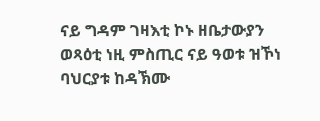ናይ ግዳም ገዛእቲ ኮኑ ዘቤታውያን ወጻዕቲ ነዚ ምስጢር ናይ ዓወቱ ዝኾነ ባህርያቱ ከዳኽሙ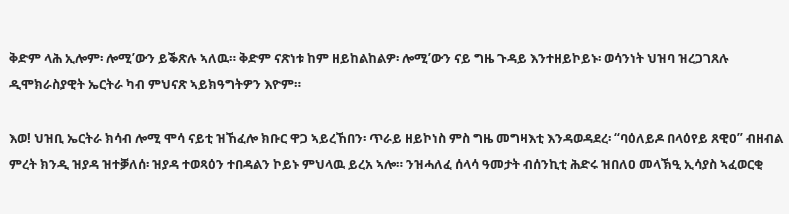ቅድም ላሕ ኢሎም፡ ሎሚ’ውን ይቕጽሉ ኣለዉ። ቅድም ናጽነቱ ከም ዘይከልከልዎ፡ ሎሚ’ውን ናይ ግዜ ጉዳይ እንተዘይኮይኑ፡ ወሳንነት ህዝባ ዝረጋገጸሉ ዲሞክራስያዊት ኤርትራ ካብ ምህናጽ ኣይክዓግትዎን እዮም።

እወ! ህዝቢ ኤርትራ ክሳብ ሎሚ ሞሳ ናይቲ ዝኸፈሎ ክቡር ዋጋ ኣይረኸበን፡ ጥራይ ዘይኮነስ ምስ ግዜ መግዛእቲ እንዳወዳደረ፡ “ባዕለይዶ በላዕየይ ጸዊዐ” ብዘብል ምረት ክንዲ ዝያዳ ዝተቓለሰ፡ ዝያዳ ተወጻዕን ተበዳልን ኮይኑ ምህላዉ ይረአ ኣሎ። ንዝሓለፈ ሰላሳ ዓመታት ብሰንኪቲ ሕድሩ ዝበለዐ መላኽዒ ኢሳያስ ኣፈወርቂ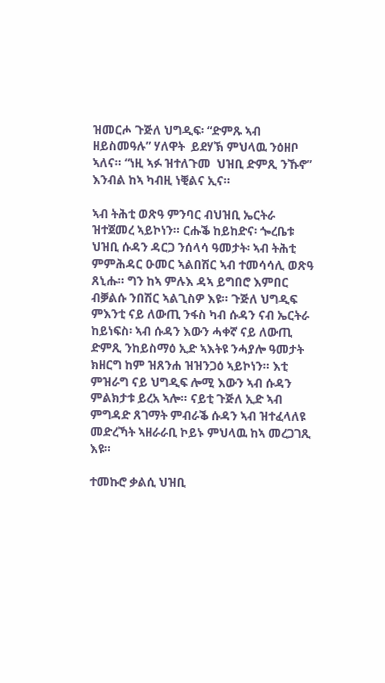ዝመርሖ ጉጅለ ህግዲፍ፡ “ድምጹ ኣብ ዘይስመዓሉ” ሃለዋት  ይደሃኽ ምህላዉ ንዕዘቦ ኣለና። “ነዚ ኣፉ ዝተለጉመ  ህዝቢ ድምጺ ንኹኖ” እንብል ከኣ ካብዚ ነቒልና ኢና።

ኣብ ትሕቲ ወጽዓ ምንባር ብህዝቢ ኤርትራ ዝተጀመረ ኣይኮነን። ርሑቕ ከይከድና፡ ጐረቤቱ ህዝቢ ሱዳን ዳርጋ ንሰላሳ ዓመታት፡ ኣብ ትሕቲ  ምምሕዳር ዑመር ኣልበሽር ኣብ ተመሳሳሊ ወጽዓ ጸኒሑ። ግን ከኣ ምሉእ ዳኣ ይግበሮ እምበር ብቓልሱ ንበሽር ኣልጊስዎ እዩ። ጉጅለ ህግዲፍ ምእንቲ ናይ ለውጢ ንፋስ ካብ ሱዳን ናብ ኤርትራ ከይነፍስ፡ ኣብ ሱዳን እውን ሓቀኛ ናይ ለውጢ ድምጺ ንከይስማዕ ኢድ ኣእትዩ ንሓያሎ ዓመታት ክዘርግ ከም ዝጸንሐ ዝዝንጋዕ ኣይኮነን። እቲ ምዝራግ ናይ ህግዲፍ ሎሚ እውን ኣብ ሱዳን ምልክታቱ ይረአ ኣሎ። ናይቲ ጉጅለ ኢድ ኣብ ምግዳድ ጸገማት ምብራቕ ሱዳን ኣብ ዝተፈላለዩ መድረኻት ኣዘራራቢ ኮይኑ ምህላዉ ከኣ መረጋገጺ እዩ።

ተመኩሮ ቃልሲ ህዝቢ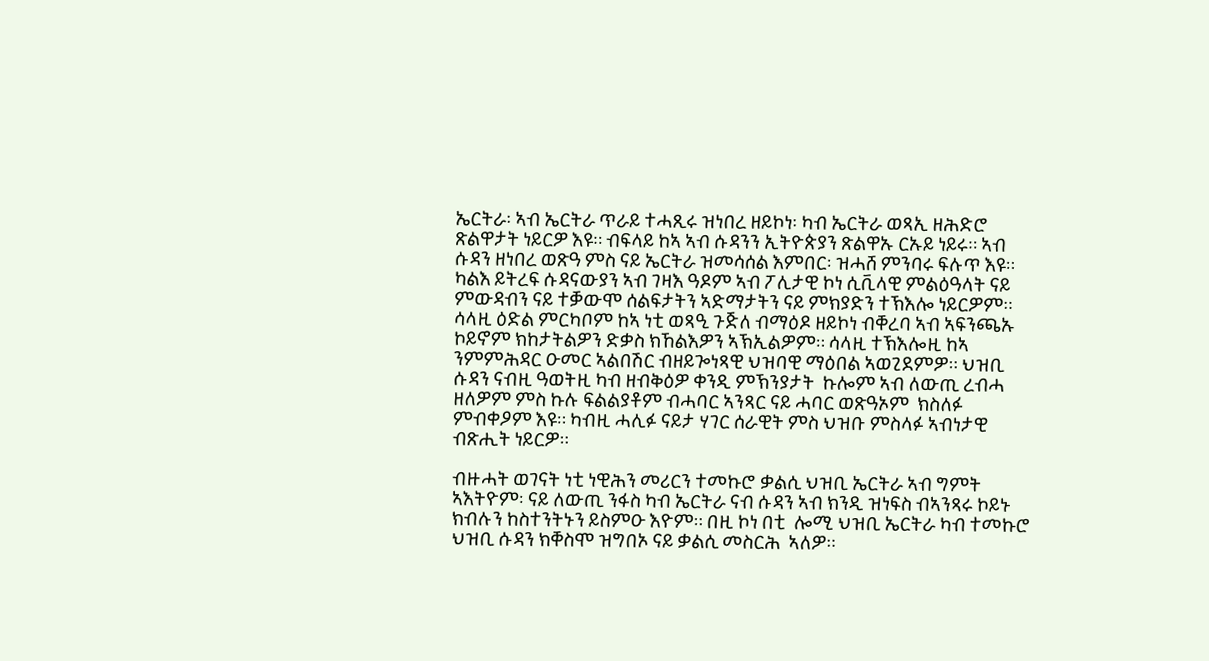ኤርትራ፡ ኣብ ኤርትራ ጥራይ ተሓጺሩ ዝነበረ ዘይኮነ፡ ካብ ኤርትራ ወጻኢ ዘሕድሮ ጽልዋታት ነይርዎ እዩ። ብፍላይ ከኣ ኣብ ሱዳንን ኢትዮጵያን ጽልዋኡ ርኡይ ነይሩ። ኣብ ሱዳን ዘነበረ ወጽዓ ምስ ናይ ኤርትራ ዝመሳሰል እምበር፡ ዝሓሸ ምንባሩ ፍሉጥ እዩ። ካልእ ይትረፍ ሱዳናውያን ኣብ ገዛእ ዓዶም ኣብ ፖሊታዊ ኮነ ሲቪላዊ ምልዕዓላት ናይ ምውዳብን ናይ ተቓውሞ ሰልፍታትን ኣድማታትን ናይ ምክያድን ተኽእሎ ነይርዎም። ሳላዚ ዕድል ምርካቦም ከኣ ነቲ ወጻዒ ጉጅለ ብማዕዶ ዘይኮነ ብቐረባ ኣብ ኣፍንጫኡ ኮይኖም ክከታትልዎን ድቃስ ክኸልእዎን ኣኽኢልዎም። ሳላዚ ተኽእሎዚ ከኣ  ንምምሕዳር ዑመር ኣልበሽር ብዘይጐነጻዊ ህዝባዊ ማዕበል ኣወጊደምዎ። ህዝቢ ሱዳን ናብዚ ዓወትዚ ካብ ዘብቅዕዎ ቀንዲ ምኽንያታት  ኩሎም ኣብ ለውጢ ረብሓ ዘለዎም ምስ ኩሉ ፍልልያቶም ብሓባር ኣንጻር ናይ ሓባር ወጽዓኦም  ክስለፉ ምብቀዖም እዩ። ካብዚ ሓሊፉ ናይታ ሃገር ሰራዊት ምስ ህዝቡ ምስላፉ ኣብነታዊ ብጽሒት ነይርዎ።

ብዙሓት ወገናት ነቲ ነዊሕን መሪርን ተመኩሮ ቃልሲ ህዝቢ ኤርትራ ኣብ ግምት ኣእትዮም፡ ናይ ለውጢ ንፋስ ካብ ኤርትራ ናብ ሱዳን ኣብ ክንዲ ዝነፍስ ብኣንጻሩ ኮይኑ ክብሉን ከስተንትኑን ይስምዑ እዮም። በዚ ኮነ በቲ  ሎሚ ህዝቢ ኤርትራ ካብ ተመኩሮ ህዝቢ ሱዳን ክቐስሞ ዝግበኦ ናይ ቃልሲ መስርሕ  ኣለዎ።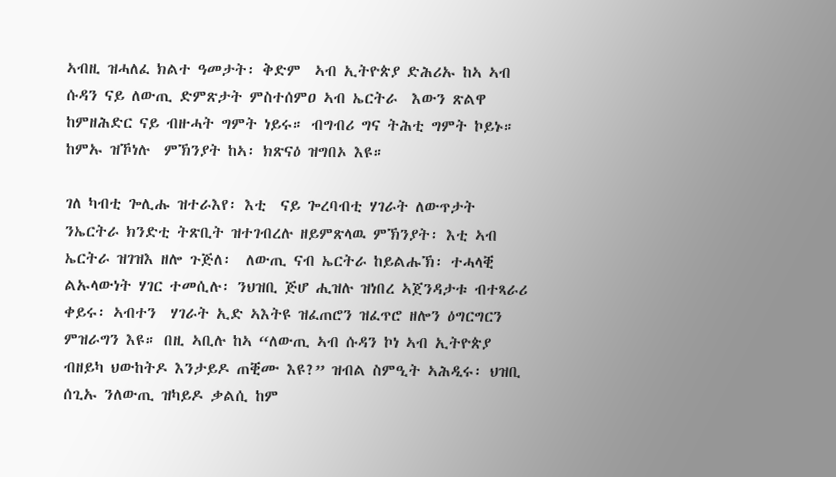ኣብዚ ዝሓለፈ ክልተ ዓመታት፡ ቅድም  ኣብ ኢትዮጵያ ድሕሪኡ ከኣ ኣብ ሱዳን ናይ ለውጢ ድምጽታት ምስተሰምዐ ኣብ ኤርትራ  እውን ጽልዋ ከምዘሕድር ናይ ብዙሓት ግምት ነይሩ። ብግብሪ ግና ትሕቲ ግምት ኮይኑ። ከምኡ ዝኾነሉ  ምኽንያት ከኣ፡ ክጽናዕ ዝግበኦ እዩ።

ገለ ካብቲ ጐሊሑ ዝተራእየ፡ እቲ  ናይ ጐረባብቲ ሃገራት ለውጥታት ንኤርትራ ክንድቲ ትጽቢት ዝተገብረሉ ዘይምጽላዉ ምኽንያት፡ እቲ ኣብ ኤርትራ ዝገዝእ ዘሎ ጉጅለ፡  ለውጢ ናብ ኤርትራ ከይልሑኽ፡ ተሓላቒ ልኡላውነት ሃገር ተመሲሉ፡ ንህዝቢ ጅሆ ሒዝሉ ዝነበረ ኣጀንዳታቱ ብተጻራሪ  ቀይሩ፡ ኣብተን  ሃገራት ኢድ ኣእትዩ ዝፈጠሮን ዝፈጥሮ ዘሎን ዕግርግርን ምዝራግን እዩ። በዚ ኣቢሉ ከኣ “ለውጢ ኣብ ሱዳን ኮነ ኣብ ኢትዮጵያ ብዘይካ ህውከትዶ እንታይዶ ጠቒሙ እዩ?” ዝብል ስምዒት ኣሕዲሩ፡ ህዝቢ ሰጊኡ ንለውጢ ዝካይዶ ቃልሲ ከም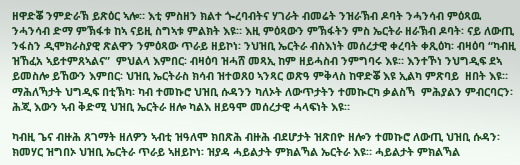ዘዋድቖ ንምድራኽ ይጽዕር ኣሎ። እቲ ምስዘን ክልተ ጐረባብትና ሃገራት ብመሬት ንዝራኽብ ዶባት ንሓንሳብ ምዕጻዉ ንሓንሳብ ድማ ምኽፋቱ ከኣ ናይዚ ስግኣቱ ምልክት እዩ። እዚ ምዕጻውን ምኽፋትን ምስ ኤርትራ ዘራኽብ ዶባት፡ ናይ ለውጢ ንፋስን ዲሞክራስያዊ ጽልዋን ንምዕጻው ጥራይ ዘይኮነ፡ ንህዝቢ ኤርትራ ብስእነት መሰረታዊ ቀረባት ቀጺዕካ፡ ብዛዕባ “ካብዚ ዝኸፈአ ኣይተምጸኣልና”  ምህልላ እምበር፡ ብዛዕባ ዝሓሸ መጻኢ ከም ዘይሓስብ ንምግባሩ እዩ። እንተኾነ ንህግዲፍ ደኣ ይመስሎ ይኸውን እምበር፡ ህዝቢ ኤርትራስ ክሳብ ዝተወጸዐ ኣንጻር ወጽዓ ምቅላስ ከዋድቖ እዩ ኢልካ ምጽባይ  ዘበት እዩ። ማሕለኻታት ህግዲፍ በቲኽካ፡ ካብ ተመኩሮ ህዝቢ ሱዳንን ካለኦት ለውጥታትን ተመኲርካ ቃልስኻ  ምሕያልን ምብርባርን፡ ሕጂ እውን ኣብ ቅድሚ ህዝቢ ኤርትራ ዘሎ ካልእ ዘይዓሞ መሰረታዊ ሓላፍነት እዩ።

ካብዚ ጌና ብዙሕ ጸገማት ዘለዎን ኣብቲ ዝዓለሞ ክበጽሕ ብዙሕ ብደሆታት ዝጽበዮ ዘሎን ተመኩሮ ለውጢ ህዝቢ ሱዳን፡ ክመሃር ዝግበኦ ህዝቢ ኤርትራ ጥራይ ኣዘይኮነ፡ ዝያዳ ሓይልታት ምክልኻል ኤርትራ እዩ። ሓይልታት ምክልኻል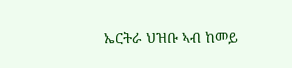ኤርትራ ህዝቡ ኣብ ከመይ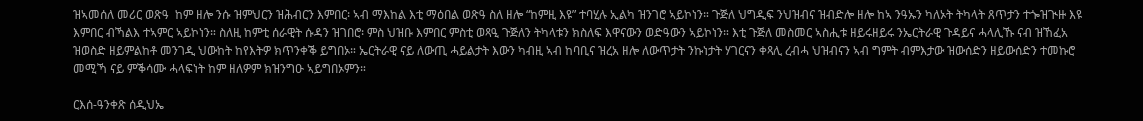ዝኣመሰለ መሪር ወጽዓ  ከም ዘሎ ንሱ ዝምህርን ዝሕብርን እምበር፡ ኣብ ማእከል እቲ ማዕበል ወጽዓ ስለ ዘሎ “ከምዚ እዩ” ተባሂሉ ኢልካ ዝንገሮ ኣይኮነን። ጉጅለ ህግዲፍ ንህዝብና ዝብድሎ ዘሎ ከኣ ንዓኡን ካለኦት ትካላት ጸጥታን ተጐዝጒዙ እዩ እምበር ብኻልእ ተኣምር ኣይኮነን። ስለዚ ከምቲ ሰራዊት ሱዳን ዝገበሮ፡ ምስ ህዝቡ እምበር ምስቲ ወጻዒ ጉጅለን ትካላቱን ክስለፍ እዋናውን ወድዓውን ኣይኮነን። እቲ ጉጅለ መስመር ኣስሒቱ ዘይሩዘይሩ ንኤርትራዊ ጉዳይና ሓላሊኹ ናብ ዝኸፈአ ዝወስድ ዘይምልከቶ መንገዲ ህውከት ከየእትዎ ክጥንቀቕ ይግበኦ። ኤርትራዊ ናይ ለውጢ ሓይልታት እውን ካብዚ ኣብ ከባቢና ዝረአ ዘሎ ለውጥታት ንኩነታት ሃገርናን ቀጻሊ ረብሓ ህዝብናን ኣብ ግምት ብምእታው ዝውሰድን ዘይውሰድን ተመኩሮ መሚኻ ናይ ምቕሳሙ ሓላፍነት ከም ዘለዎም ክዝንግዑ ኣይግበኦምን።

ርእሰ-ዓንቀጽ ሰዲህኤ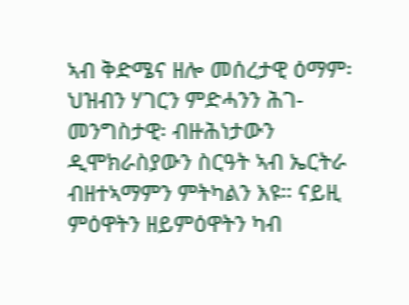ኣብ ቅድሜና ዘሎ መሰረታዊ ዕማም፡ ህዝብን ሃገርን ምድሓንን ሕገ-መንግስታዊ፡ ብዙሕነታውን ዲሞክራስያውን ስርዓት ኣብ ኤርትራ ብዘተኣማምን ምትካልን እዩ። ናይዚ  ምዕዋትን ዘይምዕዋትን ካብ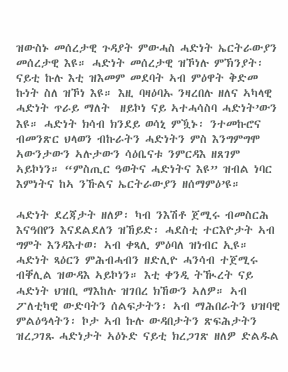ዝውስኑ መሰረታዊ ጉዳያት ምውሓስ ሓድነት ኤርትራውያን መሰረታዊ እዩ። ሓድነት መሰረታዊ ዝኾነሉ ምኽንያት፡ ናይቲ ኩሉ እቲ ዝእመም መደባት ኣብ ምዕዋት ቅድመ ኩነት ስለ ዝኾነ እዩ። እዚ ባዛዕባኡ ንዛረበሉ ዘለና ኣካላዊ ሓድነት ጥራይ ማለት  ዘይኮነ ናይ ኣተሓሳስባ ሓድነት’ውን እዩ። ሓድነት ክሳብ ክንደይ ወሳኒ ምዃኑ፡ ንተመኩሮና ብመንጽር ህላወን ብኩራትን ሓድነትን ምስ እንግምግሞ ኣውንታውን ኣሉታውን ሳዕቤናቱ ንምርዳእ ዘጸገም ኣይኮነን። “ምስጢር ዓወትና ሓድነትና እዩ” ዝብል ነባር እምነትና ከኣ ንኹልና ኤርትራውያን ዘሰማምዕ’ዩ።

ሓድነት ደረጃታት ዘለዎ፡ ካብ ንእሽቶ ጀሚሩ ብመስርሕ እናዓበየን እናደልደለን ዝኸይድ፡ ሓደስቲ ተርእዮታት ኣብ ግምት እንዳእተወ፡ ኣብ ቀጻሊ ምዕባለ ዝነብር ኢዩ። ሓድነት ጻዕርን ምሕብሓብን ዘድሊዮ ሓንሳብ ተጀሚሩ ብቐሊል ዝውዳእ ኣይኮነን። እቲ ቀንዲ ትዂረት ናይ ሓድነት ህዝቢ ማእከሉ ዝገበረ ክኸውን ኣለዎ። ኣብ ፖለቲካዊ ውድባትን ሰልፍታትን፡ ኣብ ማሕበራትን ህዝባዊ ምልዕዓላትን፡ ኮታ ኣብ ኩሉ ውዳበታትን ጽፍሕታትን ዝረጋገጹ ሓድነታት ኣዕኑድ ናይቲ ክረጋገጽ ዘለዎ ድልዱል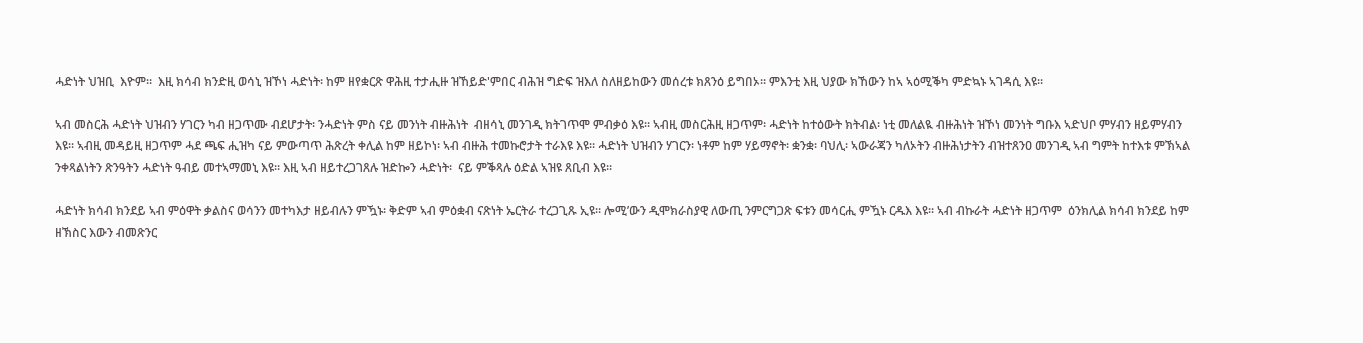ሓድነት ህዝቢ  እዮም።  እዚ ክሳብ ክንድዚ ወሳኒ ዝኾነ ሓድነት፡ ከም ዘየቋርጽ ዋሕዚ ተታሒዙ ዝኸይድ'ምበር ብሕዝ ግድፍ ዝእለ ስለዘይከውን መሰረቱ ክጸንዕ ይግበኦ። ምእንቲ እዚ ህያው ክኸውን ከኣ ኣዕሚቕካ ምድኳኑ ኣገዳሲ እዩ።

ኣብ መስርሕ ሓድነት ህዝብን ሃገርን ካብ ዘጋጥሙ ብደሆታት፡ ንሓድነት ምስ ናይ መንነት ብዙሕነት  ብዘሳኒ መንገዲ ክትገጥሞ ምብቃዕ እዩ። ኣብዚ መስርሕዚ ዘጋጥም፡ ሓድነት ከተዕውት ክትብል፡ ነቲ መለልዪ ብዙሕነት ዝኾነ መንነት ግቡእ ኣድህቦ ምሃብን ዘይምሃብን እዩ። ኣብዚ መዳይዚ ዘጋጥም ሓደ ጫፍ ሒዝካ ናይ ምውጣጥ ሕጽረት ቀሊል ከም ዘይኮነ፡ ኣብ ብዙሕ ተመኩሮታት ተራእዩ እዩ። ሓድነት ህዝብን ሃገርን፡ ነቶም ከም ሃይማኖት፡ ቋንቋ፡ ባህሊ፡ ኣውራጃን ካለኦትን ብዙሕነታትን ብዝተጸንዐ መንገዲ ኣብ ግምት ከተእቱ ምኽኣል ንቀጻልነትን ጽንዓትን ሓድነት ዓብይ መተኣማመኒ እዩ። እዚ ኣብ ዘይተረጋገጸሉ ዝድኰን ሓድነት፡  ናይ ምቕጻሉ ዕድል ኣዝዩ ጸቢብ እዩ።

ሓድነት ክሳብ ክንደይ ኣብ ምዕዋት ቃልስና ወሳንን መተካእታ ዘይብሉን ምዃኑ፡ ቅድም ኣብ ምዕቋብ ናጽነት ኤርትራ ተረጋጊጹ ኢዩ። ሎሚ’ውን ዲሞክራስያዊ ለውጢ ንምርግጋጽ ፍቱን መሳርሒ ምዃኑ ርዱእ እዩ። ኣብ ብኩራት ሓድነት ዘጋጥም  ዕንክሊል ክሳብ ክንደይ ከም ዘኽስር እውን ብመጽንር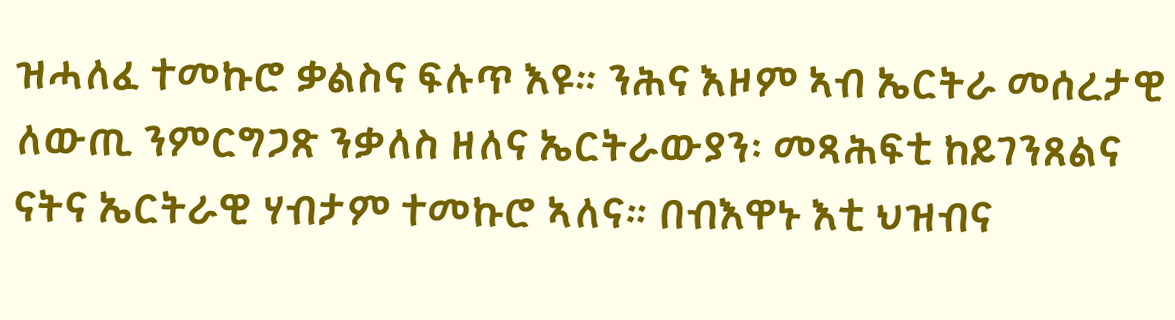ዝሓለፈ ተመኩሮ ቃልስና ፍሉጥ እዩ። ንሕና እዞም ኣብ ኤርትራ መሰረታዊ ለውጢ ንምርግጋጽ ንቃለስ ዘለና ኤርትራውያን፡ መጻሕፍቲ ከይገንጸልና ናትና ኤርትራዊ ሃብታም ተመኩሮ ኣለና። በብእዋኑ እቲ ህዝብና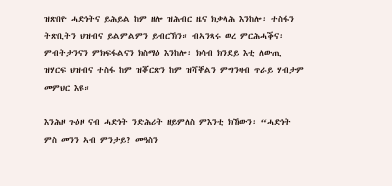ዝጽበዮ ሓድነትና ይሕይል ከም ዘሎ ዝሕብር ዜና ክቃላሕ እንከሎ፡ ተስፋን ትጽቢትን ህዝብና ይልምልምን ይብርኽን። ብኣንጻሩ ወረ ምርሕሓቕና፡ ምብትታንናን ምክፍፋልናን ክስማዕ እንከሎ፡ ክሳብ ክንደይ እቲ ለውጢ ዝሃርፍ ህዝብና ተስፋ ከም ዝቖርጽን ከም ዝሻቐልን ምግንዛብ ጥራይ ሃብታም መምህር እዩ።

እንሕዞ ጉዕዞ ናብ ሓድነት ንድሕሪት ዘይምለስ ምእንቲ ክኸውን፡ “ሓድነት ምስ መንን ኣብ ምንታይ? መዓስን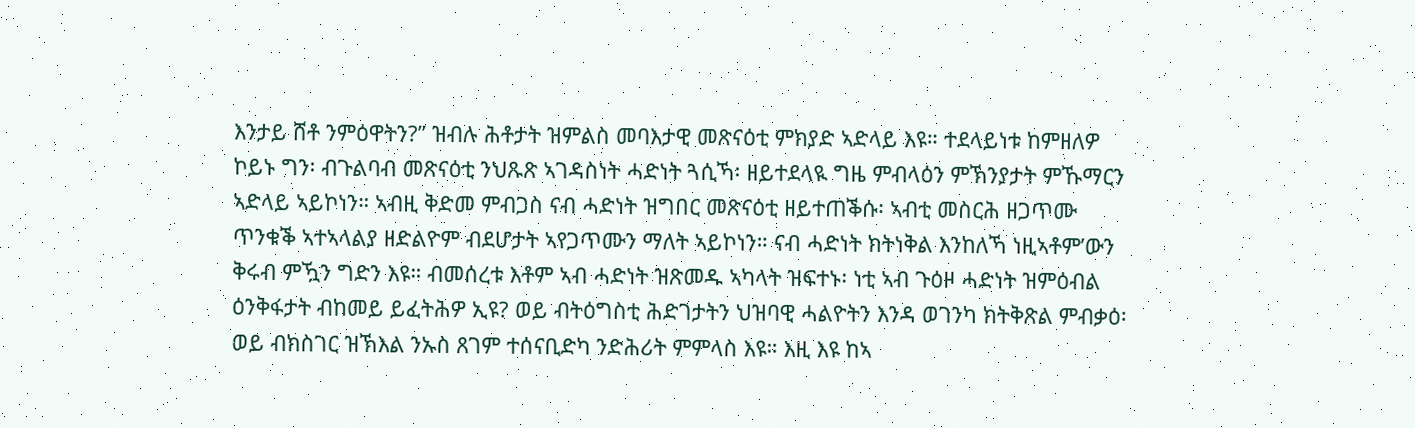እንታይ ሸቶ ንምዕዋትን?” ዝብሉ ሕቶታት ዝምልስ መባእታዊ መጽናዕቲ ምክያድ ኣድላይ እዩ። ተደላይነቱ ከምዘለዎ ኮይኑ ግን፡ ብጉልባብ መጽናዕቲ ንህጹጽ ኣገዳስነት ሓድነት ጓሲኻ፡ ዘይተደላዪ ግዜ ምብላዕን ምኽንያታት ምኹማርን ኣድላይ ኣይኮነን። ኣብዚ ቅድመ ምብጋስ ናብ ሓድነት ዝግበር መጽናዕቲ ዘይተጠቕሱ፡ ኣብቲ መስርሕ ዘጋጥሙ ጥንቁቕ ኣተኣላልያ ዘድልዮም ብደሆታት ኣየጋጥሙን ማለት ኣይኮነን። ናብ ሓድነት ክትነቅል እንከለኻ ነዚኣቶም’ውን ቅሩብ ምዃን ግድን እዩ። ብመሰረቱ እቶም ኣብ ሓድነት ዝጽመዱ ኣካላት ዝፍተኑ፡ ነቲ ኣብ ጉዕዞ ሓድነት ዝምዕብል ዕንቅፋታት ብከመይ ይፈትሕዎ ኢዩ? ወይ ብትዕግስቲ ሕድገታትን ህዝባዊ ሓልዮትን እንዳ ወገንካ ክትቅጽል ምብቃዕ፡ ወይ ብክስገር ዝኽእል ንኡስ ጸገም ተሰናቢድካ ንድሕሪት ምምላስ እዩ። እዚ እዩ ከኣ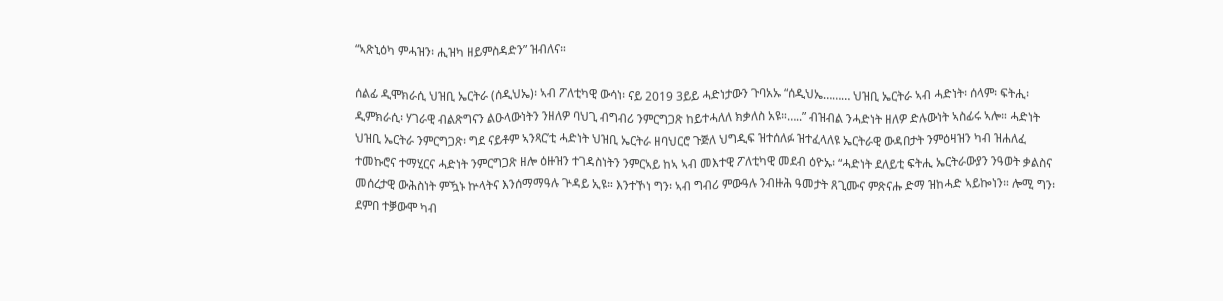“ኣጽኒዕካ ምሓዝን፡ ሒዝካ ዘይምስዳድን” ዝብለና።

ሰልፊ ዲሞክራሲ ህዝቢ ኤርትራ (ሰዲህኤ)፡ ኣብ ፖለቲካዊ ውሳነ፡ ናይ 2019 3ይይ ሓድነታውን ጉባአኡ “ሰዲህኤ……… ህዝቢ ኤርትራ ኣብ ሓድነት፡ ሰላም፡ ፍትሒ፡ ዲምክራሲ፡ ሃገራዊ ብልጽግናን ልዑላውነትን ንዘለዎ ባህጊ ብግብሪ ንምርግጋጽ ከይተሓለለ ክቃለስ አዩ።…..” ብዝብል ንሓድነት ዘለዎ ድሉውነት ኣስፊሩ ኣሎ። ሓድነት ህዝቢ ኤርትራ ንምርግጋጽ፡ ግደ ናይቶም ኣንጻር’ቲ ሓድነት ህዝቢ ኤርትራ ዘባህርሮ ጉጅለ ህግዲፍ ዝተሰለፉ ዝተፈላለዩ ኤርትራዊ ውዳበታት ንምዕዛዝን ካብ ዝሐለፈ ተመኩሮና ተማሂርና ሓድነት ንምርግጋጽ ዘሎ ዕዙዝን ተገዳስነትን ንምርኣይ ከኣ ኣብ መእተዊ ፖለቲካዊ መደብ ዕዮኡ፡ “ሓድነት ደለይቲ ፍትሒ ኤርትራውያን ንዓወት ቃልስና መሰረታዊ ውሕስነት ምዃኑ ኵላትና እንሰማማዓሉ ጕዳይ ኢዩ። እንተኾነ ግን፡ ኣብ ግብሪ ምውዓሉ ንብዙሕ ዓመታት ጸጊሙና ምጽናሑ ድማ ዝከሓድ ኣይኰነን። ሎሚ ግን፡ ደምበ ተቓውሞ ካብ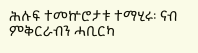ሕሉፍ ተመኵሮታቱ ተማሂሩ፡ ናብ ምቅርራብን ሓቢርካ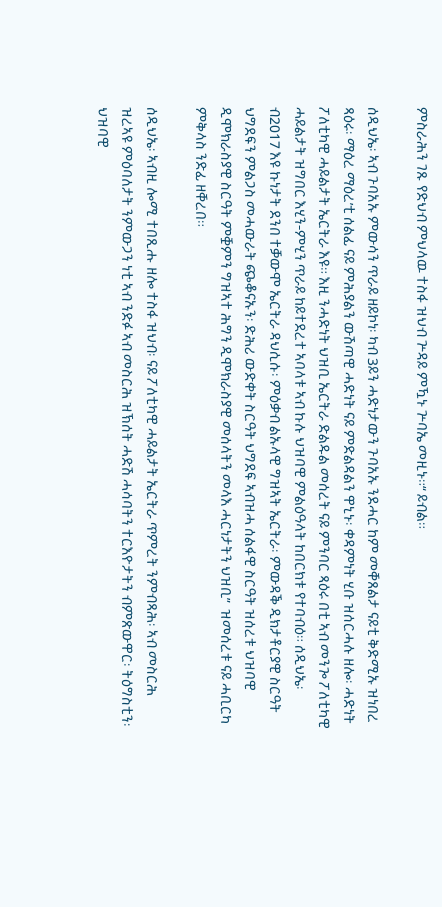ምስራሕን ገጹ የድህብ ምህላዉ ተስፋ ዝህብ ጕዳይ ምዃኑ ጕባኤ መዚኑ።“ ይብል።

ሰዲህኤ፡ ኣብ ጉባአኡ ምውሳን ጥራይ ዘይኮነ፡ ካብ 3ይን ሓድነታውን ጉባአኡ ንደሓር ከም መቐጸልታ ናይቲ ቅድሚኡ ዝነበረ ጻዕሩ፡ ማዕረ ማዕረ’ቲ ሰልፊ ናይ ምሕያልን ውሽጣዊ ሓድነት ናይ ምድልዳልን ዋኒኑ፡ ቀዳምነት ሂቡ ዝሰርሓሉ ዘሎ፡ ሓድነት ፖለቲካዊ ሓይልታት ኤርትራ እዩ። እዚ ንሓድነት ህዝቢ ኤርትራ ድልዱል መሰረት ናይ ምንባር ጻዕሩ በቲ ኣብ መንጐ ፖለቲካዊ ሓይልታት ዝግበር እሂን-ምሂን ጥራይ ከይተደረተ ኣባላቱ ኣብ ኩሉ ህዝባዊ ምልዕዓላት ከበርክቱ የተባብዕ። ሰዲህኤ፡ ብ2017 እዩ ኩነታት ደንበ ተቓውሞ ኤርትራ ዳህሲሱ፡ ምዕቃብ ልኡላዊ ግዝኣት ኤርትራ፡ ምውዳቕ ዲክታቶርያዊ ስርዓት ህግደፍን ምልጋስ መሓውራት ጭቆናኡን፡ ድሕሪ ውድቀት ስርዓት ህግደፍ ኣብዝሓ ሰልፋዊ ስርዓት ዝሰረቱ ህዝባዊ ዲሞክራስያዊ ስርዓት ምቛምን ግዝኣተ ሕግን ዲሞክራስያዊ መሰላትን መላእ ሓርነታትን ህዝቢ”  ዝመሰረቱ ናይ ሓቢርካ ምቅላስ ንድፊ ዘቐረበ።

ሰዲህኤ፡ ኣብዚ ሎሚ ተበጺሑ ዘሎ ተስፋ ዝህብ፡ ናይ ፖለቲካዊ ሓይልታት ኤርትራ ጥምረት ንምብጻሕ፡ ኣብ መስርሕ ዝረኣዩ ምዕባለታት ንምውጋን ነቲ ኣብ ንድፉ ኣብ መስርሕ ዝኽሰት ሓድሽ ሓሳባትን ተርእዮታትን ብምጽውዋር፡ ትዕግስቲን፡ ህዝባዊ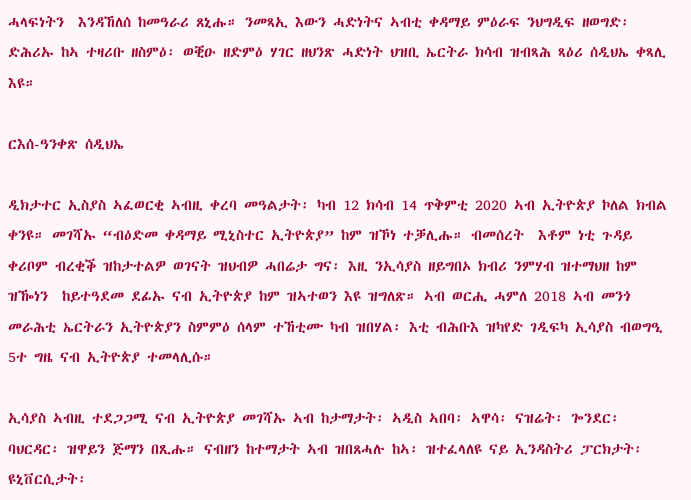ሓላፍነትን  እንዳኸለሰ ከመዓራሪ ጸኒሑ። ንመጻኢ እውን ሓድነትና ኣብቲ ቀዳማይ ምዕራፍ ንህግዲፍ ዘወግድ፡ ድሕሪኡ ከኣ ተዛሪቡ ዘስምዕ፡ ወቒዑ ዘድምዕ ሃገር ዘህንጽ ሓድነት ህዝቢ ኤርትራ ክሳብ ዝብጻሕ ጻዕሪ ሰዲህኤ ቀጻሊ እዩ።

ርእሰ-ዓንቀጽ ሰዲህኤ

ዲክታተር ኢስያስ ኣፈወርቂ ኣብዚ ቀረባ መዓልታት፡ ካብ 12 ክሳብ 14 ጥቅምቲ 2020 ኣብ ኢትዮጵያ ኮለል ክብል ቀንዩ። መገሻኡ “ብዕድመ ቀዳማይ ሚኒስተር ኢትዮጵያ” ከም ዝኾነ ተቓሊሑ። ብመሰረት  እቶም ነቲ ጉዳይ ቀሪቦም ብረቂቕ ዝከታተልዎ ወገናት ዝህብዎ ሓበሬታ ግና፡ እዚ ንኢሳያስ ዘይግበኦ ክብሪ ንምሃብ ዝተማህዘ ከም ዝዀነን  ከይተዓደመ ደፊኡ ናብ ኢትዮጵያ ከም ዝኣተወን እዩ ዝግለጽ። ኣብ ወርሒ ሓምለ 2018 ኣብ መንጎ መራሕቲ ኤርትራን ኢትዮጵያን ስምምዕ ሰላም ተኸቲሙ ካብ ዝበሃል፡ እቲ ብሕቡእ ዝካየድ ገዲፍካ ኢሳያስ ብወግዒ 5ተ ግዜ ናብ ኢትዮጵያ ተመላሊሱ።

ኢሳያስ ኣብዚ ተደጋጋሚ ናብ ኢትዮጵያ መገሻኡ ኣብ ከታማታት፡ ኣዲስ ኣበባ፡ ኣዋሳ፡ ናዝሬት፡ ጐንደር፡ ባህርዳር፡ ዝዋይን ጅማን በጺሑ። ናብዘን ከተማታት ኣብ ዝበጸሓሉ ከኣ፡ ዝተፈላለዩ ናይ ኢንዳስትሪ ፓርክታት፡ ዩኒቨርሲታት፡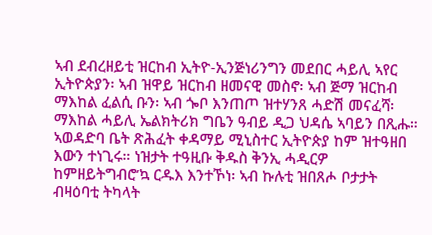ኣብ ደብረዘይቲ ዝርከብ ኢትዮ-ኢንጅነሪንግን መደበር ሓይሊ ኣየር ኢትዮጵያን፡ ኣብ ዝዋይ ዝርከብ ዘመናዊ መስኖ፡ ኣብ ጅማ ዝርከብ ማእከል ፈልሲ ቡን፡ ኣብ ጐቦ እንጠጦ ዝተሃንጸ ሓድሽ መናፈሻ፡ ማእከል ሓይሊ ኤልክትሪክ ግቤን ዓብይ ዲጋ ህዳሴ ኣባይን በጺሑ። ኣወዳድባ ቤት ጽሕፈት ቀዳማይ ሚኒስተር ኢትዮጵያ ከም ዝተዓዘበ እውን ተነጊሩ። ነዝታት ተዓዚቡ ቅዱስ ቅንኢ ሓዲርዎ ከምዘይትግብሮ’ኳ ርዱእ እንተኾነ፡ ኣብ ኩሉቲ ዝበጸሖ ቦታታት ብዛዕባቲ ትካላት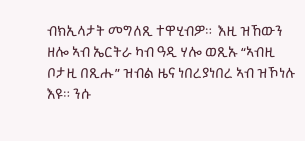ብክኢላታት መግለጺ ተዋሂብዎ።  እዚ ዝኸውን ዘሎ ኣብ ኤርትራ ካብ ዓዲ ሃሎ ወጺኡ “ኣብዚ ቦታዚ በጺሑ” ዝብል ዜና ነበረያነበረ ኣብ ዝኾነሉ እዩ። ንሱ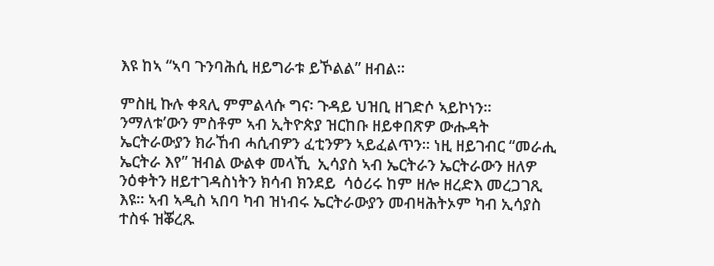እዩ ከኣ “ኣባ ጉንባሕሲ ዘይግራቱ ይኾልል” ዘብል።

ምስዚ ኩሉ ቀጻሊ ምምልላሱ ግና፡ ጉዳይ ህዝቢ ዘገድሶ ኣይኮነን። ንማለቱ’ውን ምስቶም ኣብ ኢትዮጵያ ዝርከቡ ዘይቀበጽዎ ውሑዳት ኤርትራውያን ክራኸብ ሓሲብዎን ፈቲንዎን ኣይፈልጥን። ነዚ ዘይገብር “መራሒ ኤርትራ እየ” ዝብል ውልቀ መላኺ  ኢሳያስ ኣብ ኤርትራን ኤርትራውን ዘለዎ ንዕቀትን ዘይተገዳስነትን ክሳብ ክንደይ  ሳዕሪሩ ከም ዘሎ ዘረድእ መረጋገጺ እዩ። ኣብ ኣዲስ ኣበባ ካብ ዝነብሩ ኤርትራውያን መብዛሕትኦም ካብ ኢሳያስ ተስፋ ዝቖረጹ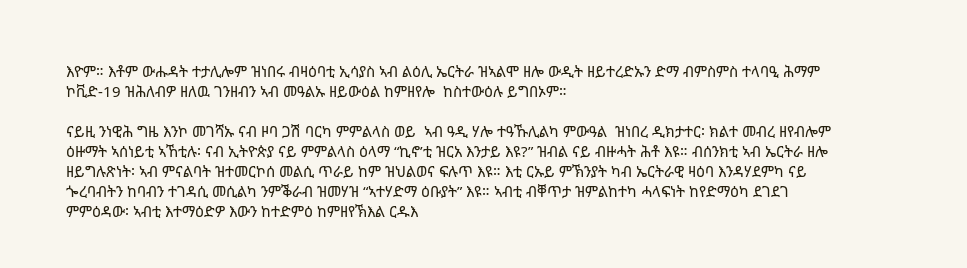እዮም። እቶም ውሑዳት ተታሊሎም ዝነበሩ ብዛዕባቲ ኢሳያስ ኣብ ልዕሊ ኤርትራ ዝኣልሞ ዘሎ ውዲት ዘይተረድኡን ድማ ብምስምስ ተላባዒ ሕማም ኮቪድ-19 ዝሕለብዎ ዘለዉ ገንዘብን ኣብ መዓልኡ ዘይውዕል ከምዘየሎ  ከስተውዕሉ ይግበኦም።

ናይዚ ንነዊሕ ግዜ እንኮ መገሻኡ ናብ ዞባ ጋሽ ባርካ ምምልላስ ወይ  ኣብ ዓዲ ሃሎ ተዓኹሊልካ ምውዓል  ዝነበረ ዲክታተር፡ ክልተ መብረ ዘየብሎም ዕዙማት ኣሰነይቲ ኣኸቲሉ፡ ናብ ኢትዮጵያ ናይ ምምልላስ ዕላማ “ኪኖ’ቲ ዝርአ እንታይ እዩ?” ዝብል ናይ ብዙሓት ሕቶ እዩ። ብሰንክቲ ኣብ ኤርትራ ዘሎ ዘይግሉጽነት፡ ኣብ ምናልባት ዝተመርኮሰ መልሲ ጥራይ ከም ዝህልወና ፍሉጥ እዩ። እቲ ርኡይ ምኽንያት ካብ ኤርትራዊ ዛዕባ እንዳሃደምካ ናይ ጐረባብትን ከባብን ተገዳሲ መሲልካ ንምቕራብ ዝመሃዝ “ኣተሃድማ ዕቡያት” እዩ። ኣብቲ ብቐጥታ ዝምልከተካ ሓላፍነት ከየድማዕካ ደገደገ ምምዕዳው፡ ኣብቲ እተማዕድዎ እውን ከተድምዕ ከምዘየኽእል ርዱእ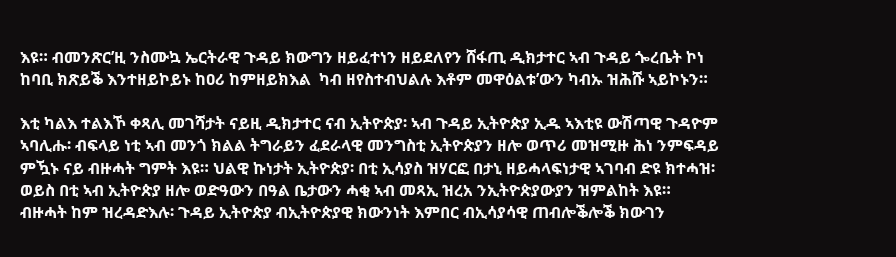እዩ። ብመንጽር’ዚ ንስሙኳ ኤርትራዊ ጉዳይ ክውግን ዘይፈተነን ዘይደለየን ሸፋጢ ዲክታተር ኣብ ጉዳይ ጐረቤት ኮነ ከባቢ ክጽይቕ እንተዘይኮይኑ ከዐሪ ከምዘይክእል  ካብ ዘየስተብህልሉ እቶም መዋዕልቱ’ውን ካብኡ ዝሕሹ ኣይኮኑን።

እቲ ካልእ ተልእኾ ቀጻሊ መገሻታት ናይዚ ዲክታተር ናብ ኢትዮጵያ፡ ኣብ ጉዳይ ኢትዮጵያ ኢዱ ኣእቲዩ ውሽጣዊ ጉዳዮም ኣባሊሑ፡ ብፍላይ ነቲ ኣብ መንጎ ክልል ትግራይን ፈደራላዊ መንግስቲ ኢትዮጵያን ዘሎ ወጥሪ መዝሚዙ ሕነ ንምፍዳይ ምዃኑ ናይ ብዙሓት ግምት እዩ። ህልዊ ኩነታት ኢትዮጵያ፡ በቲ ኢሳያስ ዝሃርፎ በታኒ ዘይሓላፍነታዊ ኣገባብ ድዩ ክተሓዝ፡ ወይስ በቲ ኣብ ኢትዮጵያ ዘሎ ወድዓውን በዓል ቤታውን ሓቂ ኣብ መጻኢ ዝረአ ንኢትዮጵያውያን ዝምልከት እዩ። ብዙሓት ከም ዝረዳድእሉ፡ ጉዳይ ኢትዮጵያ ብኢትዮጵያዊ ክውንነት እምበር ብኢሳያሳዊ ጠብሎቕሎቕ ክውገን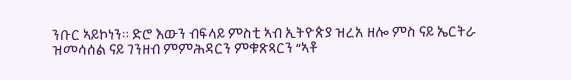ንቡር ኣይኮነን። ድሮ እውን ብፍላይ ምስቲ ኣብ ኢትዮጵያ ዝረአ ዘሎ ምስ ናይ ኤርትራ ዝመሳሰል ናይ ገንዘብ ምምሕዳርን ምቁጽጻርን “ኣቶ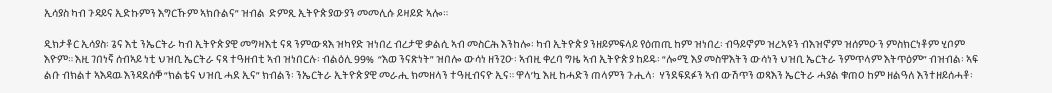ኢሳያስ ካብ ጉዳይና ኢድኩምን እግርኹም ኣክቡልና” ዝብል  ድምጺ ኢትዮጵያውያን መመሊሱ ይዛይድ ኣሎ።

ዲክታቶር ኢሳያስ፡ ጌና እቲ ንኤርትራ ካብ ኢትዮጵያዊ መግዛእቲ ናጻ ንምውጻእ ዝካየድ ዝነበረ ብረታዊ ቃልሲ ኣብ መስርሕ እንከሎ፡ ካብ ኢትዮጵያ ንዘይምፍላይ የዕጠጢ ከም ዝነበረ፡ ብዓይኖም ዝረኣዩን ብእዝኖም ዝሰምዑን ምስክርነቶም ሂቦም እዮም። እዚ ገበነኛ ሰብኣይ ነቲ ህዝቢ ኤርትራ ናጻ ተዓዘብቲ ኣብ ዝነበርሉ፡ ብልዕሊ 99%  “እወ ንናጽነት” ዝበሎ ውሳነ ዘንጊዑ፡ ኣብዚ ቀረባ ግዜ ኣብ ኢትዮጵያ ከይዱ፡ “ሎሚ እያ መስዋእትን ውሳነን ህዝቢ ኤርትራ ንምጥላም እትጥዕም” ብዝብል፡ ኣፍ ልቡ ብክልተ ኣእዳዉ እንዳደሰቐ “ክልቴና ህዝቢ ሓደ ኢና” ክብልን፡ ንኤርትራ ኢትዮጵያዊ መራሒ ክመዘላን ተዓዚብናዮ ኢና። ዋላ’ኳ እዚ ከሓድን ጠላምን ጉሒላ፡  ሃንደፍደፉን ኣብ ውሽጥን ወጻእን ኤርትራ ሓያል ቁጠዐ ከም ዘልዓለ እንተዘይሰሓቶ፡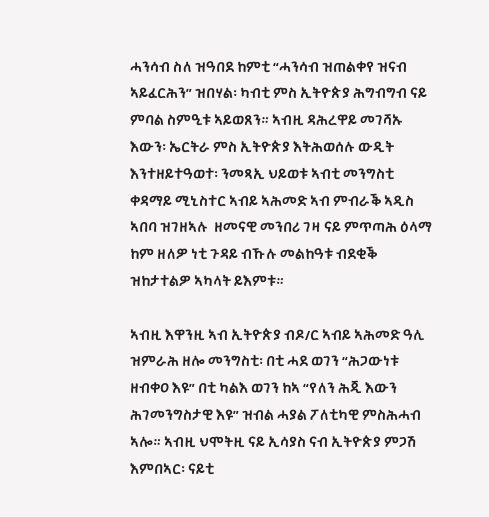ሓንሳብ ስለ ዝዓበደ ከምቲ “ሓንሳብ ዝጠልቀየ ዝናብ ኣይፈርሕን” ዝበሃል፡ ካብቲ ምስ ኢትዮጵያ ሕግብግብ ናይ ምባል ስምዒቱ ኣይወጸን። ኣብዚ ዳሕረዋይ መገሻኡ እውን፡ ኤርትራ ምስ ኢትዮጵያ እትሕወሰሉ ውዲት እንተዘይተዓወተ፡ ንመጻኢ ህይወቱ ኣብቲ መንግስቲ ቀዳማይ ሚኒስተር ኣብይ ኣሕመድ ኣብ ምብራቕ ኣዲስ ኣበባ ዝገዘኣሉ  ዘመናዊ መንበሪ ገዛ ናይ ምጥጣሕ ዕላማ ከም ዘለዎ ነቲ ጉዳይ ብኹሉ መልከዓቱ ብደቂቕ ዝከታተልዎ ኣካላት ይእምቱ።

ኣብዚ እዋንዚ ኣብ ኢትዮጵያ ብዶ/ር ኣብይ ኣሕመድ ዓሊ ዝምራሕ ዘሎ መንግስቲ፡ በቲ ሓደ ወገን “ሕጋውነቱ ዘብቀዐ እዩ” በቲ ካልእ ወገን ከኣ “የለን ሕጂ እውን ሕገመንግስታዊ እዩ” ዝብል ሓያል ፖለቲካዊ ምስሕሓብ ኣሎ። ኣብዚ ህሞትዚ ናይ ኢሳያስ ናብ ኢትዮጵያ ምጋሽ እምበኣር፡ ናይቲ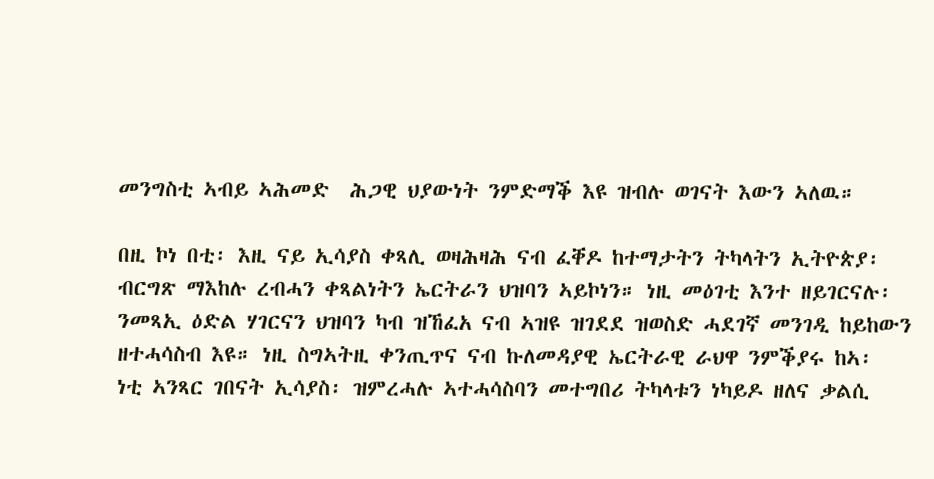መንግስቲ ኣብይ ኣሕመድ  ሕጋዊ ህያውነት ንምድማቕ እዩ ዝብሉ ወገናት እውን ኣለዉ።

በዚ ኮነ በቲ፡ እዚ ናይ ኢሳያስ ቀጻሊ ወዛሕዛሕ ናብ ፈቐዶ ከተማታትን ትካላትን ኢትዮጵያ፡ ብርግጽ ማእከሉ ረብሓን ቀጻልነትን ኤርትራን ህዝባን ኣይኮነን። ነዚ መዕገቲ እንተ ዘይገርናሉ፡ ንመጻኢ ዕድል ሃገርናን ህዝባን ካብ ዝኸፈአ ናብ ኣዝዩ ዝገደደ ዝወስድ ሓደገኛ መንገዲ ከይከውን ዘተሓሳስብ እዩ። ነዚ ስግኣትዚ ቀንጢጥና ናብ ኩለመዳያዊ ኤርትራዊ ራህዋ ንምቕያሩ ከኣ፡  ነቲ ኣንጻር ገበናት ኢሳያስ፡ ዝምረሓሉ ኣተሓሳስባን መተግበሪ ትካላቱን ነካይዶ ዘለና ቃልሲ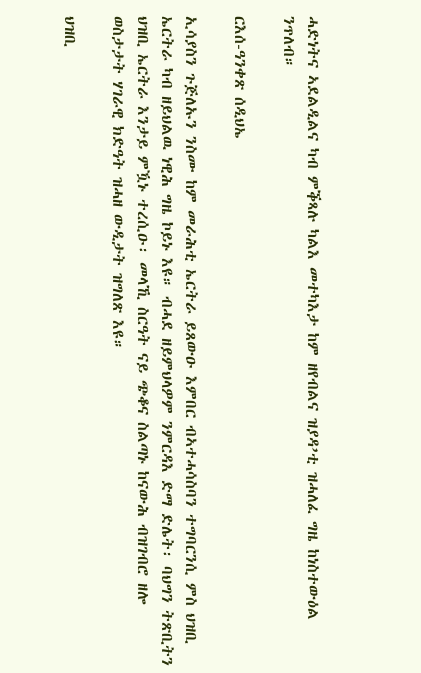ሓድነትና ኣደልዲልና ካብ ምቕጻሉ ካልእ መተካእታ ከም ዘየብልና ዝያዳ’ቲ ዝሓለፈ ግዜ ከነስተውዕል ንጥለብ።

ርእሰ-ዓንቀጽ ሰዲህኤ

ኢሳያስን ጉጅለኡን ንስሙ ከም መራሕቲ ኤርትራ ይጸውዑ እምበር ብኣተሓሳስባን ተግባርንሲ ምስ ህዝቢ ኤርትራ ካብ ዘይህልዉ ነዊሕ ግዜ ኮይኑ እዩ። ብሓደ ዘይምህላዎም ንምርዳእ ድማ ድሌት፡ ባህግን ትጽቢትን ህዝቢ ኤርትራ እንታይ ምዃኑ ተረሲዑ፡ መላኺ ስርዓት ናይ ጭቆና ስልጣኑ ከናውሕ ብዝገብሮ ዘሎ ወስታታት ሃገራዊ ክድዓት ዝሓዘ ውዲታት ዝግለጽ እዩ።

ህዝቢ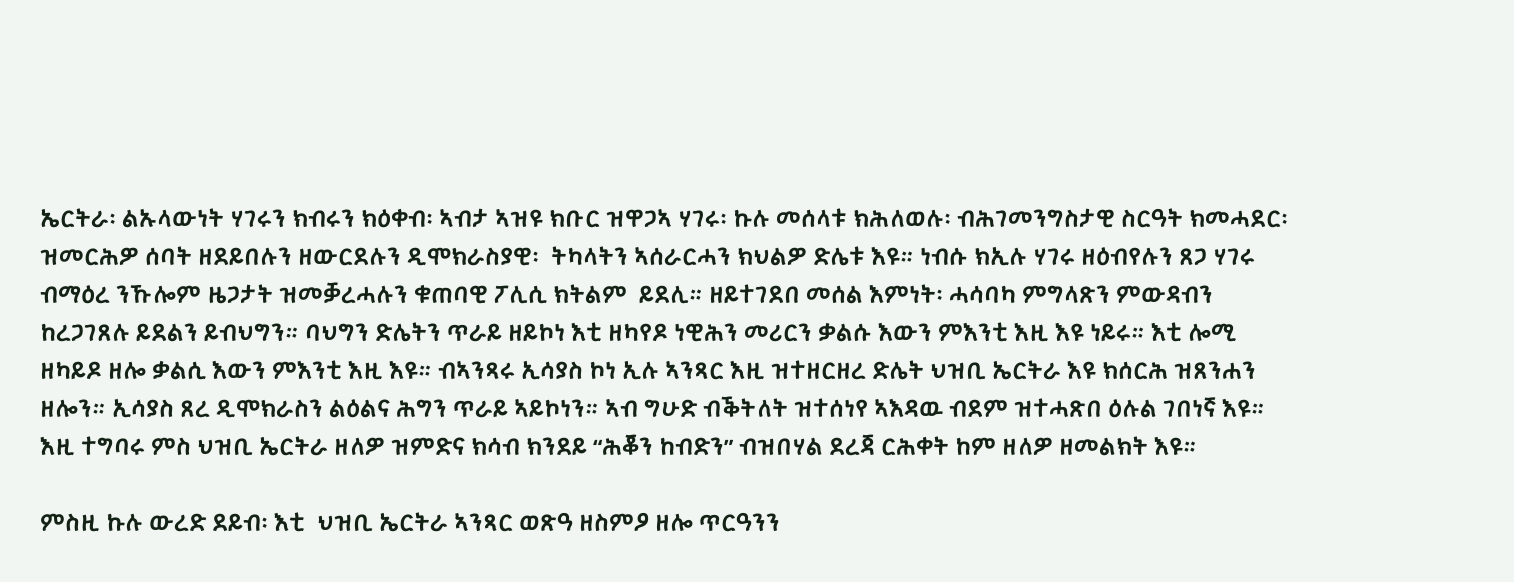ኤርትራ፡ ልኡላውነት ሃገሩን ክብሩን ክዕቀብ፡ ኣብታ ኣዝዩ ክቡር ዝዋጋኣ ሃገሩ፡ ኩሉ መሰላቱ ክሕለወሉ፡ ብሕገመንግስታዊ ስርዓት ክመሓደር፡ ዝመርሕዎ ሰባት ዘደይበሉን ዘውርደሉን ዲሞክራስያዊ፡  ትካላትን ኣሰራርሓን ክህልዎ ድሌቱ እዩ። ነብሱ ክኢሉ ሃገሩ ዘዕብየሉን ጸጋ ሃገሩ ብማዕረ ንኹሎም ዜጋታት ዝመቓረሓሉን ቁጠባዊ ፖሊሲ ክትልም  ይደሊ። ዘይተገደበ መሰል እምነት፡ ሓሳባካ ምግላጽን ምውዳብን ከረጋገጸሉ ይደልን ይብህግን። ባህግን ድሌትን ጥራይ ዘይኮነ እቲ ዘካየዶ ነዊሕን መሪርን ቃልሱ እውን ምእንቲ እዚ እዩ ነይሩ። እቲ ሎሚ ዘካይዶ ዘሎ ቃልሲ እውን ምእንቲ እዚ እዩ። ብኣንጻሩ ኢሳያስ ኮነ ኢሉ ኣንጻር እዚ ዝተዘርዘረ ድሌት ህዝቢ ኤርትራ እዩ ክሰርሕ ዝጸንሐን ዘሎን። ኢሳያስ ጸረ ዲሞክራስን ልዕልና ሕግን ጥራይ ኣይኮነን። ኣብ ግሁድ ብቕትለት ዝተሰነየ ኣእዳዉ ብደም ዝተሓጽበ ዕሉል ገበነኛ እዩ። እዚ ተግባሩ ምስ ህዝቢ ኤርትራ ዘለዎ ዝምድና ክሳብ ክንደይ “ሕቖን ከብድን” ብዝበሃል ደረጃ ርሕቀት ከም ዘለዎ ዘመልክት እዩ።

ምስዚ ኩሉ ውረድ ደይብ፡ እቲ  ህዝቢ ኤርትራ ኣንጻር ወጽዓ ዘስምዖ ዘሎ ጥርዓንን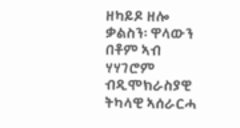ዘካይዶ ዘሎ ቃልስን፡ ዋላውን በቶም ኣብ ሃሃገሮም ብዲሞክራስያዊ ትካላዊ ኣሰራርሓ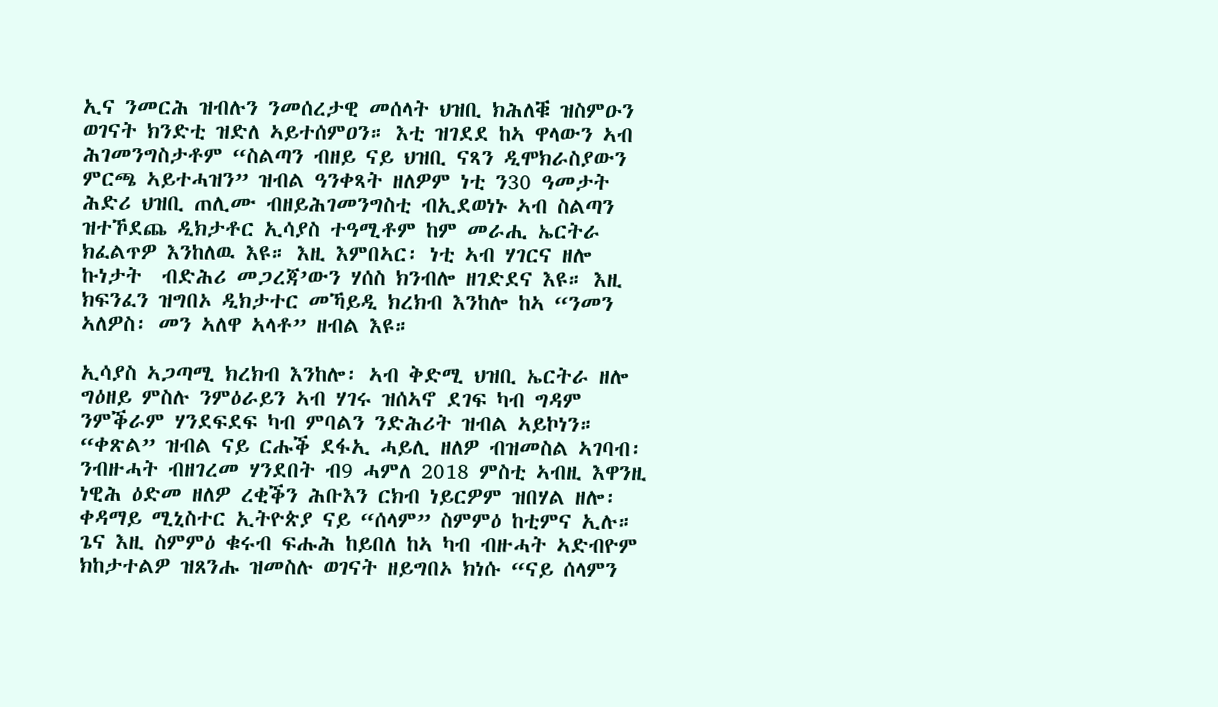ኢና ንመርሕ ዝብሉን ንመሰረታዊ መሰላት ህዝቢ ክሕለቑ ዝስምዑን ወገናት ክንድቲ ዝድለ ኣይተሰምዐን። እቲ ዝገደደ ከኣ ዋላውን ኣብ ሕገመንግስታቶም “ስልጣን ብዘይ ናይ ህዝቢ ናጻን ዲሞክራስያውን ምርጫ ኣይተሓዝን” ዝብል ዓንቀጻት ዘለዎም ነቲ ን30 ዓመታት ሕድሪ ህዝቢ ጠሊሙ ብዘይሕገመንግስቲ ብኢደወነኑ ኣብ ስልጣን ዝተኾደጨ ዲክታቶር ኢሳያስ ተዓሚቶም ከም መራሒ ኤርትራ ክፈልጥዎ እንከለዉ እዩ። እዚ እምበኣር፡ ነቲ ኣብ ሃገርና ዘሎ ኩነታት  ብድሕሪ መጋረጃ’ውን ሃሰስ ክንብሎ ዘገድደና እዩ። እዚ ክፍንፈን ዝግበኦ ዲክታተር መኻይዲ ክረክብ እንከሎ ከኣ “ንመን ኣለዎስ፡ መን ኣለዋ ኣላቶ” ዘብል እዩ።

ኢሳያስ ኣጋጣሚ ክረክብ እንከሎ፡ ኣብ ቅድሚ ህዝቢ ኤርትራ ዘሎ ግዕዘይ ምስሉ ንምዕራይን ኣብ ሃገሩ ዝሰኣኖ ደገፍ ካብ ግዳም ንምቕራም ሃንደፍደፍ ካብ ምባልን ንድሕሪት ዝብል ኣይኮነን። “ቀጽል” ዝብል ናይ ርሑቕ ደፋኢ ሓይሊ ዘለዎ ብዝመስል ኣገባብ፡ ንብዙሓት ብዘገረመ ሃንደበት ብ9 ሓምለ 2018 ምስቲ ኣብዚ እዋንዚ ነዊሕ ዕድመ ዘለዎ ረቂቕን ሕቡእን ርክብ ነይርዎም ዝበሃል ዘሎ፡ ቀዳማይ ሚኒስተር ኢትዮጵያ ናይ “ሰላም” ስምምዕ ከቲምና ኢሉ። ጌና እዚ ስምምዕ ቁሩብ ፍሑሕ ከይበለ ከኣ ካብ ብዙሓት ኣድብዮም ክከታተልዎ ዝጸንሑ ዝመስሉ ወገናት ዘይግበኦ ክነሱ “ናይ ሰላምን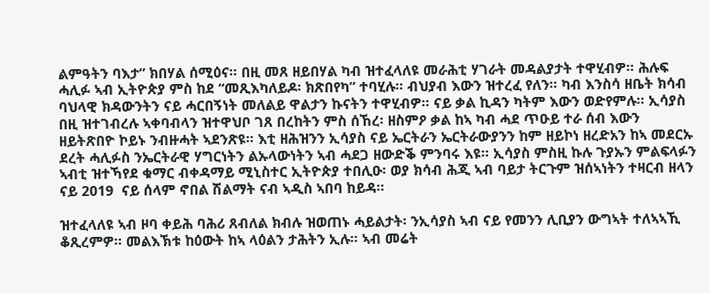ልምዓትን ባእታ” ክበሃል ሰሚዕና። በዚ መጸ ዘይበሃል ካብ ዝተፈላለዩ መራሕቲ ሃገራት መዳልያታት ተዋሂብዎ። ሕሉፍ ሓሊፉ ኣብ ኢትዮጵያ ምስ ከደ “መጺእካለይዶ፡ ክጽበየካ” ተባሂሉ። ብህያብ እውን ዝተረፈ የለን። ካብ እንስሳ ዘቤት ክሳብ ባህላዊ ክዳውንትን ናይ ሓርበኝነት መለልይ ዋልታን ኩናትን ተዋሂብዎ። ናይ ቃል ኪዳን ካትም እውን ወድየምሉ። ኢሳያስ በዚ ዝተገብረሉ ኣቀባብላን ዝተዋህቦ ገጸ በረከትን ምስ ሰኸረ፡ ዘስምዖ ቃል ከኣ ካብ ሓደ ጥዑይ ተራ ሰብ እውን ዘይትጽበዮ ኮይኑ ንብዙሓት ኣደንጽዩ። እቲ ዘሕዝንን ኢሳያስ ናይ ኤርትራን ኤርትራውያንን ከም ዘይኮነ ዘረድአን ከኣ መደርኡ ደረት ሓሊፉስ ንኤርትራዊ ሃግርነትን ልኡላውነትን ኣብ ሓደጋ ዘውድቕ ምንባሩ እዩ። ኢሳያስ ምስዚ ኩሉ ጉያኡን ምልፍላፉን  ኣብቲ ዝተኻየደ ቁማር ብቀዳማይ ሚኒስተር ኢትዮጵያ ተበሊዑ፡ ወያ ክሳብ ሕጂ ኣብ ባይታ ትርጉም ዝሰኣነትን ተዛርብ ዘላን ናይ 2019  ናይ ሰላም ኖበል ሽልማት ናብ ኣዲስ ኣበባ ከይዳ።

ዝተፈላለዩ ኣብ ዞባ ቀይሕ ባሕሪ ጸብለል ክብሉ ዝወጠኑ ሓይልታት፡ ንኢሳያስ ኣብ ናይ የመንን ሊቢያን ውግኣት ተለኣኣኺ ቆጺረምዎ። መልእኽቱ ከዕውት ከኣ ላዕልን ታሕትን ኢሉ። ኣብ መሬት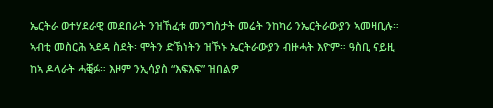ኤርትራ ወተሃደራዊ መደበራት ንዝኸፈቱ መንግስታት መሬት ንከካሪ ንኤርትራውያን ኣመዛቢሉ። ኣብቲ መስርሕ ኣደዳ ስደት፡ ሞትን ድኽነትን ዝኾኑ ኤርትራውያን ብዙሓት እዮም። ዓስቢ ናይዚ ከኣ ዶላራት ሓቒፉ። እዞም ንኢሳያስ “እፍእፍ” ዝበልዎ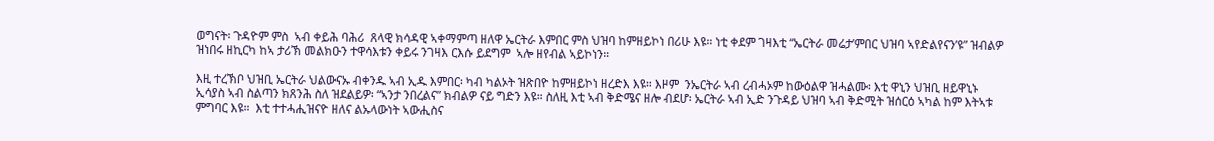ወግናት፡ ጉዳዮም ምስ  ኣብ ቀይሕ ባሕሪ  ጸላዊ ክሳዳዊ ኣቀማምጣ ዘለዋ ኤርትራ እምበር ምስ ህዝባ ከምዘይኮነ በሪሁ እዩ። ነቲ ቀደም ገዛእቲ “ኤርትራ መሬታ’ምበር ህዝባ ኣየድልየናን’ዩ” ዝብልዎ ዝነበሩ ዘኪርካ ከኣ ታሪኽ መልክዑን ተዋሳእቱን ቀይሩ ንገዛእ ርእሱ ይደግም  ኣሎ ዘየብል ኣይኮነን።

እዚ ተረኽቦ ህዝቢ ኤርትራ ህልውናኡ ብቀንዱ ኣብ ኢዱ እምበር፡ ካብ ካልኦት ዝጽበዮ ከምዘይኮነ ዘረድእ እዩ። እዞም  ንኤርትራ ኣብ ረብሓኦም ከውዕልዋ ዝሓልሙ፡ እቲ ዋኒን ህዝቢ ዘይዋኒኑ ኢሳያስ ኣብ ስልጣን ክጸንሕ ስለ ዝደልይዎ፡ “ኣንታ ንበረልና” ክብልዎ ናይ ግድን እዩ። ስለዚ እቲ ኣብ ቅድሜና ዘሎ ብደሆ፡ ኤርትራ ኣብ ኢድ ንጉዳይ ህዝባ ኣብ ቅድሚት ዝሰርዕ ኣካል ከም እትኣቱ ምግባር እዩ።  እቲ ተተሓሒዝናዮ ዘለና ልኡላውነት ኣውሒስና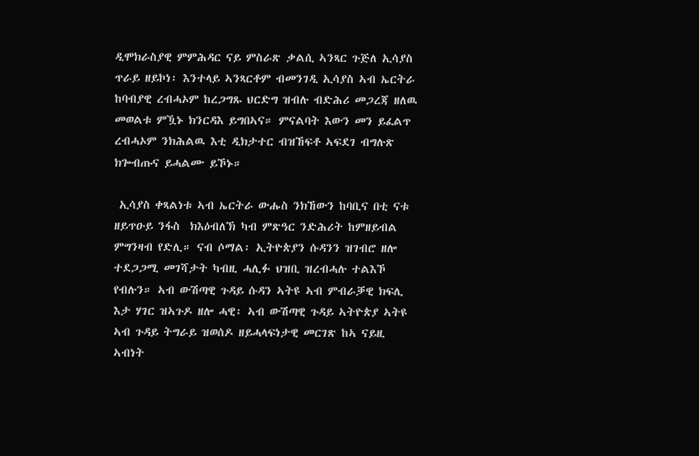ዲሞክራስያዊ ምምሕዳር ናይ ምስራጽ ቃልሲ ኣንጻር ጉጅለ ኢሳያስ ጥራይ ዘይኮነ፡ እንተላይ ኣንጻርቶም ብመንገዲ ኢሳያስ ኣብ ኤርትራ ከባብያዊ ረብሓኦም ከረጋግጹ ህርድግ ዝብሉ ብድሕሪ መጋረጃ ዘለዉ መወልቱ ምዃኑ ክንርዳእ ይግበኣና። ምናልባት እውን መን ይፈልጥ ረብሓኦም ንክሕልዉ እቲ ዲክታተር ብዝኸፍቶ ኣፍደገ ብግሉጽ ክጐብጡና ይሓልሙ ይኾኑ።

 ኢሳያስ ቀጻልነቱ ኣብ ኤርትራ ውሑስ ንክኸውን ከባቢና በቲ ናቱ ዘይጥዑይ ንፋስ  ክእዕብለኽ ካብ ምጽዓር ንድሕሪት ከምዘይብል ምግንዛብ የድሊ። ናብ ሶማል፡ ኢትዮጵያን ሱዳንን ዝገብሮ ዘሎ ተደጋጋሚ መገሻታት ካብዚ ሓሊፉ ህዝቢ ዝረብሓሉ ተልእኾ የብሉን። ኣብ ውሽጣዊ ጉዳይ ሱዳን ኣትዩ ኣብ ምብራቓዊ ክፍሊ እታ ሃገር ዝኣጉዶ ዘሎ ሓዊ፡ ኣብ ውሽጣዊ ጉዳይ ኣትዮጵያ ኣትዩ ኣብ ጉዳይ ትግራይ ዝወሰዶ ዘይሓላፍነታዊ መርገጽ ከኣ ናይዚ ኣብነት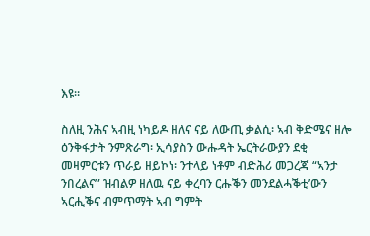እዩ።

ስለዚ ንሕና ኣብዚ ነካይዶ ዘለና ናይ ለውጢ ቃልሲ፡ ኣብ ቅድሜና ዘሎ ዕንቅፋታት ንምጽራግ፡ ኢሳያስን ውሑዳት ኤርትራውያን ደቂ መዛምርቱን ጥራይ ዘይኮነ፡ ንተላይ ነቶም ብድሕሪ መጋረጃ “ኣንታ ንበረልና” ዝብልዎ ዘለዉ ናይ ቀረባን ርሑቕን መንደልሓቕቲ’ውን ኣርሒቕና ብምጥማት ኣብ ግምት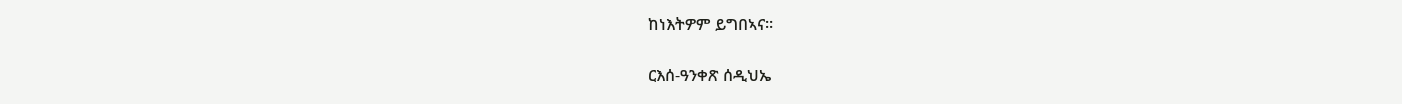ከነእትዎም ይግበኣና።

ርእሰ-ዓንቀጽ ሰዲህኤ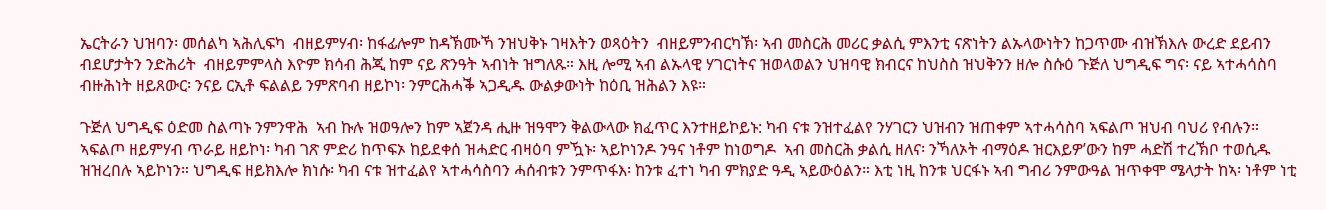ኤርትራን ህዝባን፡ መሰልካ ኣሕሊፍካ  ብዘይምሃብ፡ ከፋፊሎም ከዳኽሙኻ ንዝህቅኑ ገዛእትን ወጻዕትን  ብዘይምንብርካኽ፡ ኣብ መስርሕ መሪር ቃልሲ ምእንቲ ናጽነትን ልኡላውነትን ከጋጥሙ ብዝኽእሉ ውረድ ደይብን ብደሆታትን ንድሕሪት  ብዘይምምላስ እዮም ክሳብ ሕጂ ከም ናይ ጽንዓት ኣብነት ዝግለጹ። እዚ ሎሚ ኣብ ልኡላዊ ሃገርነትና ዝወላወልን ህዝባዊ ክብርና ከህስስ ዝህቅንን ዘሎ ስሱዕ ጉጅለ ህግዲፍ ግና፡ ናይ ኣተሓሳስባ ብዙሕነት ዘይጸውር፡ ንናይ ርኢቶ ፍልልይ ንምጽባብ ዘይኮነ፡ ንምርሕሓቕ ኣጋዲዱ ውልቃውነት ከዕቢ ዝሕልን እዩ።

ጉጅለ ህግዲፍ ዕድመ ስልጣኑ ንምንዋሕ  ኣብ ኩሉ ዝወዓሎን ከም ኣጀንዳ ሒዙ ዝዓሞን ቅልውላው ክፈጥር እንተዘይኮይኑ: ካብ ናቱ ንዝተፈልየ ንሃገርን ህዝብን ዝጠቀም ኣተሓሳስባ ኣፍልጦ ዝህብ ባህሪ የብሉን። ኣፍልጦ ዘይምሃብ ጥራይ ዘይኮነ፡ ካብ ገጽ ምድሪ ከጥፍኦ ከይደቀሰ ዝሓድር ብዛዕባ ምዃኑ፡ ኣይኮነንዶ ንዓና ነቶም ከነወግዶ  ኣብ መስርሕ ቃልሲ ዘለና፡ ንኻለኦት ብማዕዶ ዝርእይዎ’ውን ከም ሓድሽ ተረኽቦ ተወሲዱ ዝዝረበሉ ኣይኮነን። ህግዲፍ ዘይክእሎ ክነሱ፡ ካብ ናቱ ዝተፈልየ ኣተሓሳስባን ሓሰብቱን ንምጥፋእ፡ ከንቱ ፈተነ ካብ ምክያድ ዓዲ ኣይውዕልን። እቲ ነዚ ከንቱ ህርፋኑ ኣብ ግብሪ ንምውዓል ዝጥቀሞ ሜላታት ከኣ፡ ነቶም ነቲ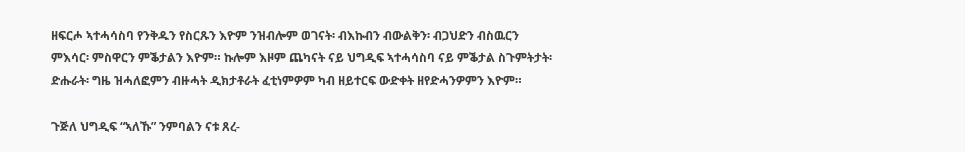ዘፍርሖ ኣተሓሳስባ የንቅዱን የስርጹን እዮም ንዝብሎም ወገናት፡ ብእኩብን ብውልቅን፡ ብጋህድን ብስዉርን ምእሳር፡ ምስዋርን ምቕታልን እዮም። ኩሎም እዞም ጨካናት ናይ ህግዲፍ ኣተሓሳስባ ናይ ምቕታል ስጉምትታት፡ ድሑራት፡ ግዜ ዝሓለፎምን ብዙሓት ዲክታቶራት ፈቲነምዎም ካብ ዘይተርፍ ውድቀት ዘየድሓንዎምን እዮም።

ጉጅለ ህግዲፍ “ኣለኹ” ንምባልን ናቱ ጸረ-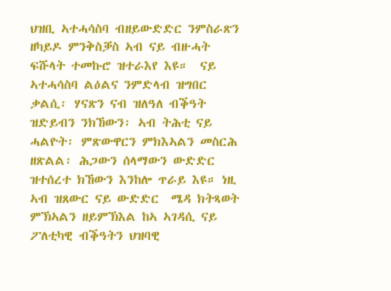ህዝቢ ኣተሓሳስባ ብዘይውድድር ንምስራጽን ዘካይዶ ምንቅስቓስ ኣብ ናይ ብዙሓት ፍሹላት ተመኩሮ ዝተራእየ እዩ።  ናይ ኣተሓሳስባ ልዕልና ንምድላብ ዝግበር ቃልሲ፡ ሃናጽን ናብ ዝለዓለ ብቕዓት ዝድይብን ንክኸውን፡ ኣብ ትሕቲ ናይ ሓልዮት፡ ምጽውዋርን ምክእኣልን መስርሕ ዘጽልል፡ ሕጋውን ሰላማውን ውድድር ዝተሰረተ ክኸውን እንከሎ ጥራይ እዩ። ነዚ ኣብ ዝጸውር ናይ ውድድር  ሜዳ ክትጻወት ምኽኣልን ዘይምኽእል ከኣ ኣገዳሲ ናይ ፖለቲካዊ ብቕዓትን ህዝባዊ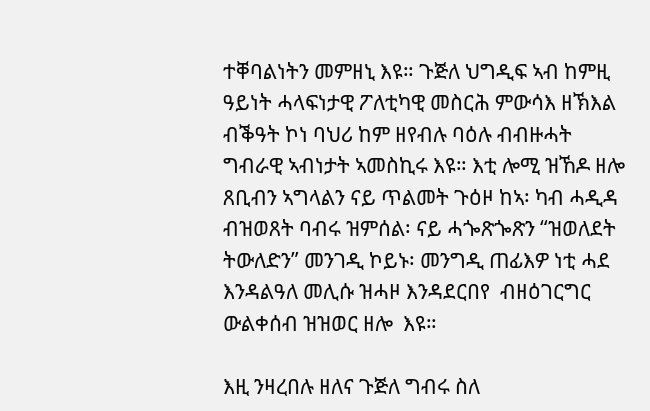ተቐባልነትን መምዘኒ እዩ። ጉጅለ ህግዲፍ ኣብ ከምዚ ዓይነት ሓላፍነታዊ ፖለቲካዊ መስርሕ ምውሳእ ዘኽእል ብቕዓት ኮነ ባህሪ ከም ዘየብሉ ባዕሉ ብብዙሓት ግብራዊ ኣብነታት ኣመስኪሩ እዩ። እቲ ሎሚ ዝኸዶ ዘሎ ጸቢብን ኣግላልን ናይ ጥልመት ጉዕዞ ከኣ፡ ካብ ሓዲዳ ብዝወጸት ባብሩ ዝምሰል፡ ናይ ሓጐጽጐጽን “ዝወለደት ትውለድን” መንገዲ ኮይኑ፡ መንግዲ ጠፊእዎ ነቲ ሓደ እንዳልዓለ መሊሱ ዝሓዞ እንዳደርበየ  ብዘዕገርግር ውልቀሰብ ዝዝወር ዘሎ  እዩ።

እዚ ንዛረበሉ ዘለና ጉጅለ ግብሩ ስለ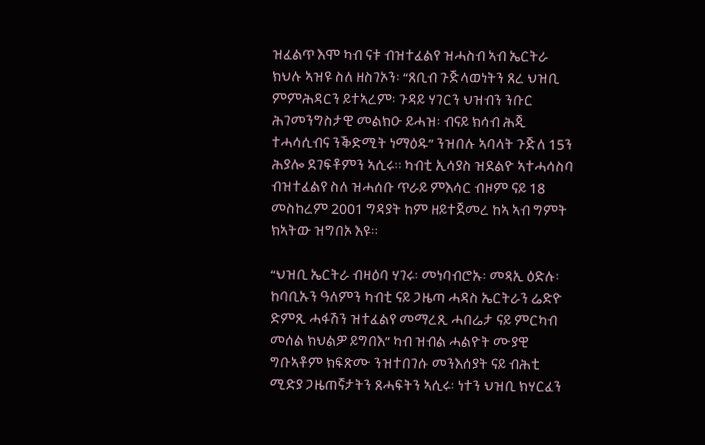ዝፈልጥ እሞ ካብ ናቱ ብዝተፈልየ ዝሓስብ ኣብ ኤርትራ ክህሉ ኣዝዩ ስለ ዘስገኦን፡ “ጸቢብ ጉጅላወነትን ጸረ ህዝቢ ምምሕዳርን ይተኣረም፡ ጉዳይ ሃገርን ህዝብን ንቡር ሕገመንግስታዊ መልክዑ ይሓዝ፡ ብናይ ክሳብ ሕጂ ተሓሳሲብና ንቕድሚት ነማዕዱ” ንዝበሉ ኣባላት ጉጅለ 15ን ሕያሎ ደገፍቶምን ኣሲሩ። ካብቲ ኢሳያስ ዝደልዮ ኣተሓሳስባ ብዝተፈልየ ስለ ዝሓሰቡ ጥራይ ምእሳር ብዞም ናይ 18 መስከረም 2001 ግዳያት ከም ዘይተጀመረ ከኣ ኣብ ግምት ክኣትው ዝግበኦ እዩ።

“ህዝቢ ኤርትራ ብዛዕባ ሃገሩ፡ መነባብሮኡ፡ መጻኢ ዕድሉ፡ ከባቢኡን ዓለምን ካብቲ ናይ ጋዜጣ ሓዳስ ኤርትራን ሬድዮ ድምጺ ሓፋሽን ዝተፈልየ መማረጺ ሓበሬታ ናይ ምርካብ መሰል ክህልዎ ይግበእ” ካብ ዝብል ሓልዮት ሙያዊ ግቡኣቶም ክፍጽሙ ንዝተበገሱ መንእሰያት ናይ ብሕቲ ሚድያ ጋዜጠኛታትን ጸሓፍትን ኣሲሩ፡ ነተን ህዝቢ ክሃርፈን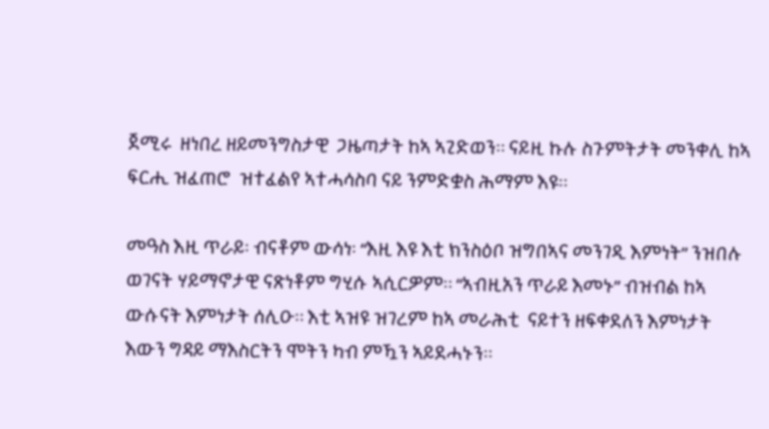ጀሚሩ  ዘነበረ ዘይመንግስታዊ  ጋዜጣታት ከኣ ኣጊድወን። ናይዚ ኩሉ ስጉምትታት መንቀሊ ከኣ ፍርሒ ዝፈጠሮ  ዝተፈልየ ኣተሓሳስባ ናይ ንምድቋስ ሕማም እዩ።

መዓስ እዚ ጥራይ፡ ብናቶም ውሳነ፡ “እዚ እዩ እቲ ክንስዕቦ ዝግበኣና መንገዲ እምነት” ንዝበሉ ወገናት ሃይማኖታዊ ናጽነቶም ግሂሱ ኣሲርዎም። “ኣብዚአን ጥራይ እመኑ” ብዝብል ከኣ ውሱናት እምነታት ሰሊዑ። እቲ ኣዝዩ ዝገረም ከኣ መራሕቲ  ናይተን ዘፍቀደለን እምነታት እውን ግዳይ ማእስርትን ሞትን ካብ ምዃን ኣይደሓኑን።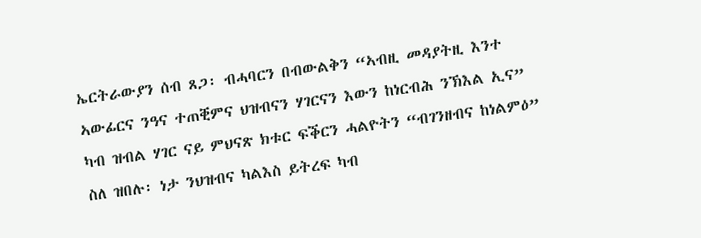ኤርትራውያን ሰብ ጸጋ፡ ብሓባርን በብውልቅን “ኣብዚ መዳያትዚ እንተ ኣውፊርና ንዓና ተጠቒምና ህዝብናን ሃገርናን እውን ከነርብሕ ንኽእል ኢና” ካብ ዝብል ሃገር ናይ ምህናጽ ክቱር ፍቕርን ሓልዮትን “ብገንዘብና ከነልምዕ” ስለ ዝበሉ፡ ነታ ንህዝብና ካልእስ ይትረፍ ካብ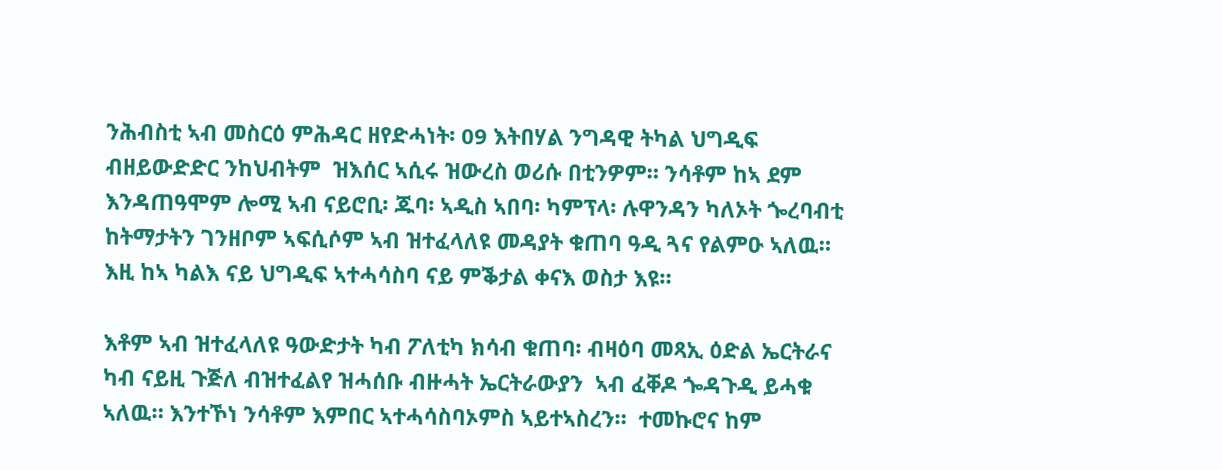ንሕብስቲ ኣብ መስርዕ ምሕዳር ዘየድሓነት፡ 09 እትበሃል ንግዳዊ ትካል ህግዲፍ ብዘይውድድር ንከህብትም  ዝእሰር ኣሲሩ ዝውረስ ወሪሱ በቲንዎም። ንሳቶም ከኣ ደም እንዳጠዓሞም ሎሚ ኣብ ናይሮቢ፡ ጁባ፡ ኣዲስ ኣበባ፡ ካምፕላ፡ ሉዋንዳን ካለኦት ጐረባብቲ ከትማታትን ገንዘቦም ኣፍሲሶም ኣብ ዝተፈላለዩ መዳያት ቁጠባ ዓዲ ጓና የልምዑ ኣለዉ። እዚ ከኣ ካልእ ናይ ህግዲፍ ኣተሓሳስባ ናይ ምቕታል ቀናእ ወስታ እዩ።

እቶም ኣብ ዝተፈላለዩ ዓውድታት ካብ ፖለቲካ ክሳብ ቁጠባ፡ ብዛዕባ መጻኢ ዕድል ኤርትራና ካብ ናይዚ ጉጅለ ብዝተፈልየ ዝሓሰቡ ብዙሓት ኤርትራውያን  ኣብ ፈቐዶ ጐዳጉዲ ይሓቁ ኣለዉ። እንተኾነ ንሳቶም እምበር ኣተሓሳስባኦምስ ኣይተኣስረን።  ተመኩሮና ከም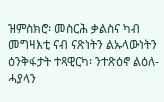ዝምስክሮ፡ መስርሕ ቃልስና ካብ መግዛእቲ ናብ ናጽነትን ልኡላውነትን ዕንቅፋታት ተጻዊርካ፡ ንተጽዕኖ ልዕለ-ሓያላን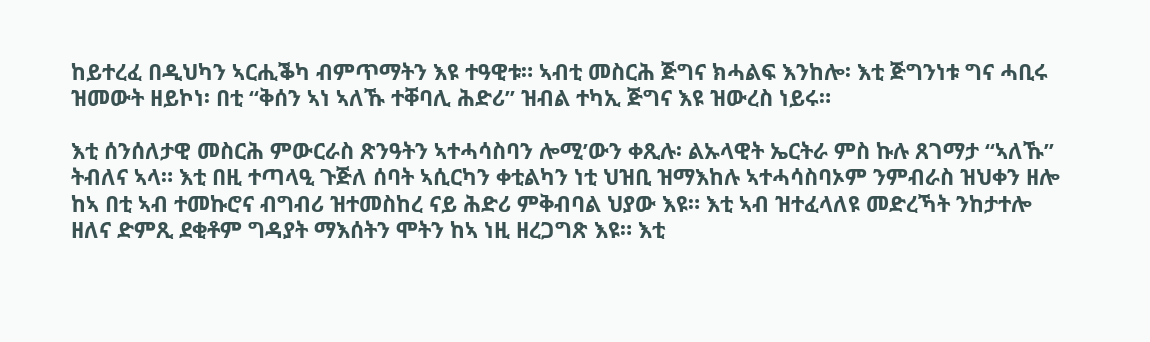ከይተረፈ በዲህካን ኣርሒቕካ ብምጥማትን እዩ ተዓዊቱ። ኣብቲ መስርሕ ጅግና ክሓልፍ እንከሎ፡ እቲ ጅግንነቱ ግና ሓቢሩ ዝመውት ዘይኮነ፡ በቲ “ቅሰን ኣነ ኣለኹ ተቐባሊ ሕድሪ” ዝብል ተካኢ ጅግና እዩ ዝውረስ ነይሩ።

እቲ ሰንሰለታዊ መስርሕ ምውርራስ ጽንዓትን ኣተሓሳስባን ሎሚ’ውን ቀጺሉ፡ ልኡላዊት ኤርትራ ምስ ኩሉ ጸገማታ “ኣለኹ” ትብለና ኣላ። እቲ በዚ ተጣላዒ ጉጅለ ሰባት ኣሲርካን ቀቲልካን ነቲ ህዝቢ ዝማእከሉ ኣተሓሳስባኦም ንምብራስ ዝህቀን ዘሎ ከኣ በቲ ኣብ ተመኩሮና ብግብሪ ዝተመስከረ ናይ ሕድሪ ምቅብባል ህያው እዩ። እቲ ኣብ ዝተፈላለዩ መድረኻት ንከታተሎ ዘለና ድምጺ ደቂቶም ግዳያት ማእሰትን ሞትን ከኣ ነዚ ዘረጋግጽ እዩ። እቲ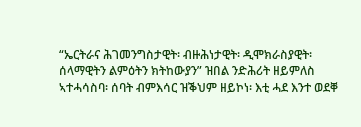“ኤርትራና ሕገመንግስታዊት፡ ብዙሕነታዊት፡ ዲሞክራስያዊት፡ ሰላማዊትን ልምዕትን ክትከውያን” ዝበል ንድሕሪት ዘይምለስ ኣተሓሳስባ፡ ሰባት ብምእሳር ዝቕህም ዘይኮነ፡ እቲ ሓደ እንተ ወደቐ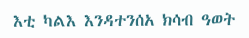እቲ ካልእ እንዳተንሰአ ክሳብ ዓወት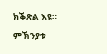ክቕጽል እዩ። ምኽንያቱ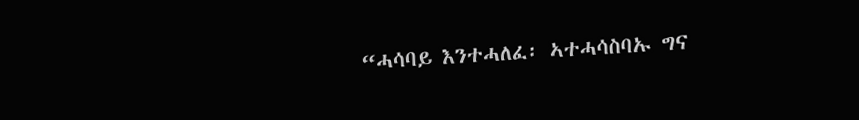“ሓሳባይ እንተሓለፈ፡ ኣተሓሳስባኡ ግና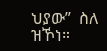ህያው”  ስለ ዝኾነ።